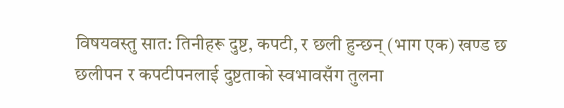विषयवस्तु सात: तिनीहरू दुष्ट, कपटी, र छली हुन्छन् (भाग एक) खण्ड छ
छलीपन र कपटीपनलाई दुष्टताको स्वभावसँग तुलना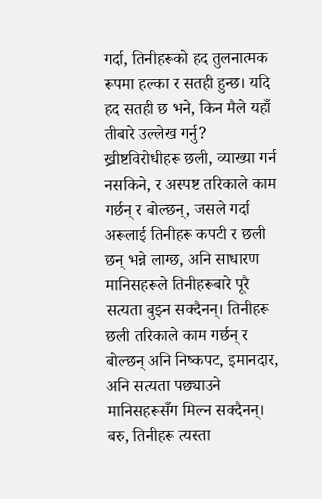गर्दा, तिनीहरूको हद तुलनात्मक रूपमा हल्का र सतही हुन्छ। यदि हद सतही छ भने, किन मैले यहाँ तीबारे उल्लेख गर्नु? ख्रीष्टविरोधीहरू छली, व्याख्या गर्न नसकिने, र अस्पष्ट तरिकाले काम गर्छन् र बोल्छन्, जसले गर्दा अरूलाई तिनीहरू कपटी र छली छन् भन्ने लाग्छ, अनि साधारण मानिसहरूले तिनीहरूबारे पूरै सत्यता बुझ्न सक्दैनन्। तिनीहरू छली तरिकाले काम गर्छन् र बोल्छन् अनि निष्कपट, इमानदार, अनि सत्यता पछ्याउने मानिसहरूसँग मिल्न सक्दैनन्। बरु, तिनीहरू त्यस्ता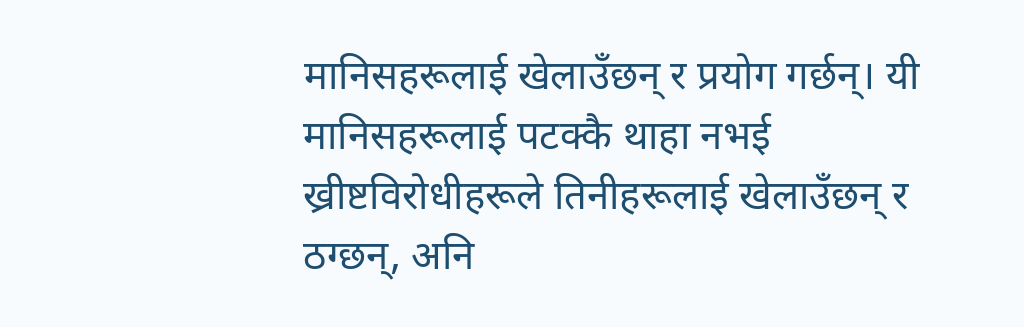मानिसहरूलाई खेलाउँछन् र प्रयोग गर्छन्। यी मानिसहरूलाई पटक्कै थाहा नभई ख्रीष्टविरोधीहरूले तिनीहरूलाई खेलाउँछन् र ठग्छन्, अनि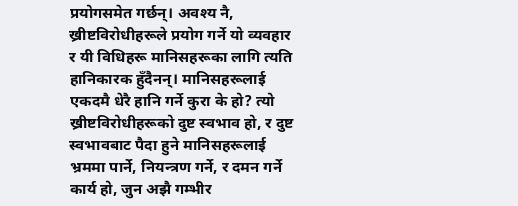प्रयोगसमेत गर्छन्। अवश्य नै, ख्रीष्टविरोधीहरूले प्रयोग गर्ने यो व्यवहार र यी विधिहरू मानिसहरूका लागि त्यति हानिकारक हुँदैनन्। मानिसहरूलाई एकदमै धेरै हानि गर्ने कुरा के हो? त्यो ख्रीष्टविरोधीहरूको दुष्ट स्वभाव हो, र दुष्ट स्वभावबाट पैदा हुने मानिसहरूलाई भ्रममा पार्ने, नियन्त्रण गर्ने, र दमन गर्ने कार्य हो, जुन अझै गम्भीर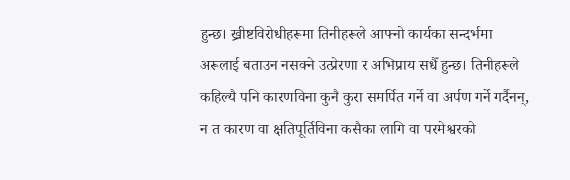हुन्छ। ख्रीष्टविरोधीहरूमा तिनीहरूले आफ्नो कार्यका सन्दर्भमा अरूलाई बताउन नसक्ने उत्प्रेरणा र अभिप्राय सधैँ हुन्छ। तिनीहरूले कहिल्यै पनि कारणविना कुनै कुरा समर्पित गर्ने वा अर्पण गर्ने गर्दैनन्, न त कारण वा क्षतिपूर्तिविना कसैका लागि वा परमेश्वरको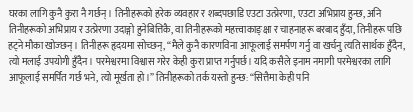घरका लागि कुनै कुरा नै गर्छन्। तिनीहरूको हरेक व्यवहार र शब्दपछाडि एउटा उत्प्रेरणा, एउटा अभिप्राय हुन्छ, अनि तिनीहरूको अभिप्राय र उत्प्रेरणा उदाङ्गो हुनेबित्तिकै, वा तिनीहरूको महत्त्वाकाङ्क्षा र चाहनाहरू बरबाद हुँदा, तिनीहरू पछि हट्ने मौका खोज्छन्। तिनीहरू हृदयमा सोच्छन्, “मैले कुनै कारणविना आफूलाई समर्पण गर्नु वा खर्चनु त्यति सार्थक हुँदैन, त्यो मलाई उपयोगी हुँदैन। परमेश्वरमा विश्वास गरेर केही कुरा प्राप्त गर्नुपर्छ। यदि कसैले इनाम नमागी परमेश्वरका लागि आफूलाई समर्पित गर्छ भने, त्यो मूर्खता हो।” तिनीहरूको तर्क यस्तो हुन्छ: “सित्तैमा केही पनि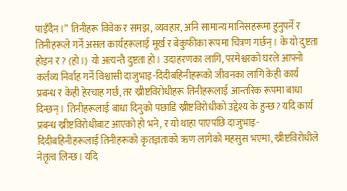पाइँदैन।” तिनीहरू विवेक र समझ, व्यवहार, अनि सामान्य मानिसहरूमा हुनुपर्ने र तिनीहरूले गर्ने असल कार्यहरूलाई मूर्ख र बेकुफीका रूपमा चित्रण गर्छन्। के यो दुष्टता होइन र? (हो।) यो अत्यन्तै दुष्टता हो। उदाहरणका लागि, परमेश्वरको घरले आफ्नो कर्तव्य निर्वाह गर्ने विश्वासी दाजुभाइ-दिदीबहिनीहरूको जीवनका लागि केही कार्य प्रबन्ध र केही हेरचाह गर्छ, तर ख्रीष्टविरोधीहरू तिनीहरूलाई आन्तरिक रूपमा बाधा दिन्छन्। तिनीहरूलाई बाधा दिनुको पछाडि ख्रीष्टविरोधीको उद्देश्य के हुन्छ? यदि कार्य प्रबन्ध ख्रीष्टविरोधीबाट आएको हो भने, र यो थाहा पाएपछि दाजुभाइ-दिदीबहिनीहरूलाई तिनीहरूको कृतज्ञताको ऋण लागेको महसुस भएमा, ख्रीष्टविरोधीले नेतृत्व लिन्छ। यदि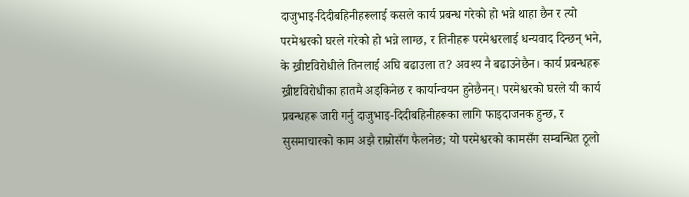दाजुभाइ-दिदीबहिनीहरूलाई कसले कार्य प्रबन्ध गरेको हो भन्ने थाहा छैन र त्यो परमेश्वरको घरले गरेको हो भन्ने लाग्छ, र तिनीहरू परमेश्वरलाई धन्यवाद दिन्छन् भने, के ख्रीष्टविरोधीले तिनलाई अघि बढाउला त? अवश्य नै बढाउनेछैन। कार्य प्रबन्धहरू ख्रीष्टविरोधीका हातमै अड्किनेछ र कार्यान्वयन हुनेछैनन्। परमेश्वरको घरले यी कार्य प्रबन्धहरू जारी गर्नु दाजुभाइ-दिदीबहिनीहरूका लागि फाइदाजनक हुन्छ, र सुसमाचारको काम अझै राम्रोसँग फैलनेछ; यो परमेश्वरको कामसँग सम्बन्धित ठूलो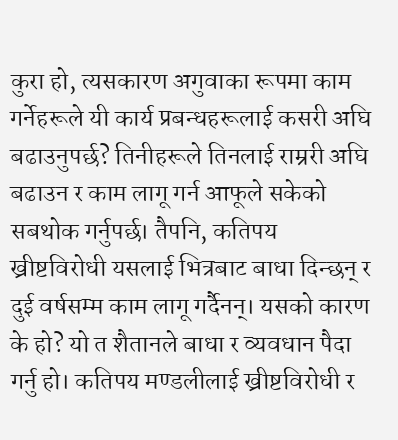कुरा हो, त्यसकारण अगुवाका रूपमा काम गर्नेहरूले यी कार्य प्रबन्धहरूलाई कसरी अघि बढाउनुपर्छ? तिनीहरूले तिनलाई राम्ररी अघि बढाउन र काम लागू गर्न आफूले सकेको सबथोक गर्नुपर्छ। तैपनि, कतिपय ख्रीष्टविरोधी यसलाई भित्रबाट बाधा दिन्छन् र दुई वर्षसम्म काम लागू गर्दैनन्। यसको कारण के हो? यो त शैतानले बाधा र व्यवधान पैदा गर्नु हो। कतिपय मण्डलीलाई ख्रीष्टविरोधी र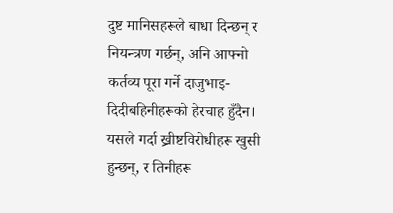दुष्ट मानिसहरूले बाधा दिन्छन् र नियन्त्रण गर्छन्, अनि आफ्नो कर्तव्य पूरा गर्ने दाजुभाइ-दिदीबहिनीहरूको हेरचाह हुँदैन। यसले गर्दा ख्रीष्टविरोधीहरू खुसी हुन्छन्, र तिनीहरू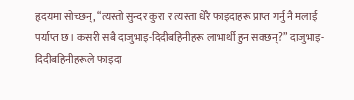हृदयमा सोच्छन्, “त्यस्तो सुन्दर कुरा र त्यस्ता धेरै फाइदाहरू प्राप्त गर्नु नै मलाई पर्याप्त छ। कसरी सबै दाजुभाइ-दिदीबहिनीहरू लाभार्थी हुन सक्छन्?” दाजुभाइ-दिदीबहिनीहरूले फाइदा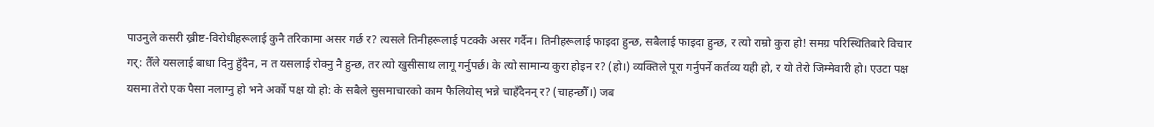पाउनुले कसरी ख्रीष्ट-विरोधीहरूलाई कुनै तरिकामा असर गर्छ र? त्यसले तिनीहरूलाई पटक्कै असर गर्दैन। तिनीहरूलाई फाइदा हुन्छ, सबैलाई फाइदा हुन्छ, र त्यो राम्रो कुरा हो! समग्र परिस्थितिबारे विचार गर्: तैँले यसलाई बाधा दिनु हुँदैन, न त यसलाई रोक्नु नै हुन्छ, तर त्यो खुसीसाथ लागू गर्नुपर्छ। के त्यो सामान्य कुरा होइन र? (हो।) व्यक्तिले पूरा गर्नुपर्ने कर्तव्य यही हो, र यो तेरो जिम्मेवारी हो। एउटा पक्ष यसमा तेरो एक पैसा नलाग्नु हो भने अर्को पक्ष यो हो: के सबैले सुसमाचारको काम फैलियोस् भन्ने चाहँदैनन् र? (चाहन्छौँ।) जब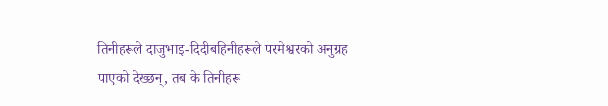तिनीहरूले दाजुभाइ-दिदीबहिनीहरूले परमेश्वरको अनुग्रह पाएको देख्छन्, तब के तिनीहरू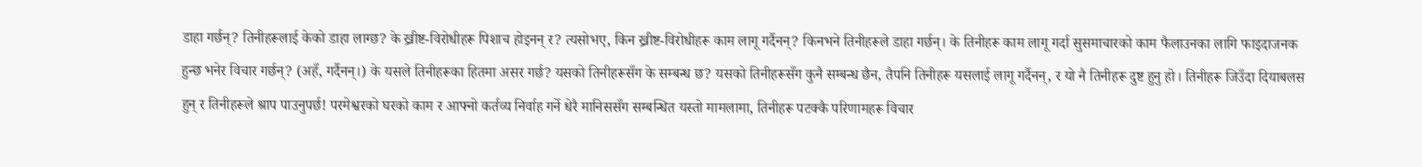डाहा गर्छन्? तिनीहरूलाई केको डाहा लाग्छ? के ख्रीष्ट-विरोधीहरू पिशाच होइनन् र? त्यसोभए, किन ख्रीष्ट-विरोधीहरू काम लागू गर्दैनन्? किनभने तिनीहरूले डाहा गर्छन्। के तिनीहरू काम लागू गर्दा सुसमाचारको काम फैलाउनका लागि फाइदाजनक हुन्छ भनेर विचार गर्छन्? (अहँ, गर्दैनन्।) के यसले तिनीहरूका हितमा असर गर्छ? यसको तिनीहरूसँग के सम्बन्ध छ? यसको तिनीहरूसँग कुनै सम्बन्ध छैन, तैपनि तिनीहरू यसलाई लागू गर्दैनन्, र यो नै तिनीहरू दुष्ट हुनु हो। तिनीहरू जिउँदा दियाबलस हुन् र तिनीहरूले श्राप पाउनुपर्छ! परमेश्वरको घरको काम र आफ्नो कर्तव्य निर्वाह गर्ने धेरै मानिससँग सम्बन्धित यस्तो मामलामा, तिनीहरू पटक्कै परिणामहरू विचार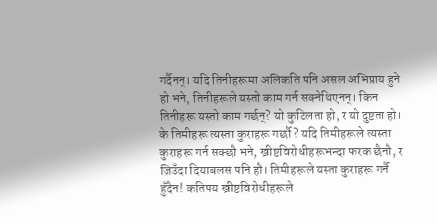गर्दैनन्। यदि तिनीहरूमा अलिकति पनि असल अभिप्राय हुने हो भने, तिनीहरूले यस्तो काम गर्न सक्नेथिएनन्। किन तिनीहरू यस्तो काम गर्छन्? यो कुटिलता हो, र यो दुष्टता हो। के तिमीहरू त्यस्ता कुराहरू गर्छौ? यदि तिमीहरूले त्यस्ता कुराहरू गर्न सक्छौ भने, ख्रीष्टविरोधीहरूभन्दा फरक छैनौ, र जिउँदा दियाबलस पनि हौ। तिमीहरूले यस्ता कुराहरू गर्नै हुँदैन! कतिपय ख्रीष्टविरोधीहरूले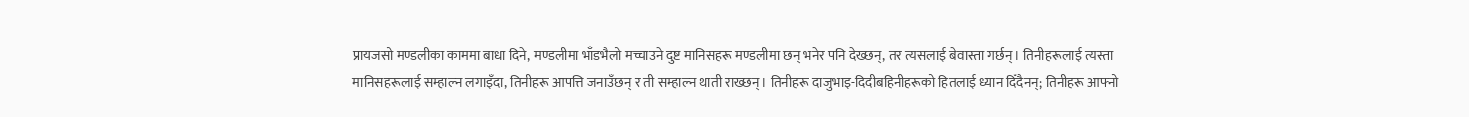प्रायजसो मण्डलीका काममा बाधा दिने, मण्डलीमा भाँडभैलो मच्चाउने दुष्ट मानिसहरू मण्डलीमा छन् भनेर पनि देख्छन्, तर त्यसलाई बेवास्ता गर्छन्। तिनीहरूलाई त्यस्ता मानिसहरूलाई सम्हाल्न लगाइँदा, तिनीहरू आपत्ति जनाउँछन् र ती सम्हाल्न थाती राख्छन्। तिनीहरू दाजुभाइ-दिदीबहिनीहरूको हितलाई ध्यान दिँदैनन्; तिनीहरू आफ्नो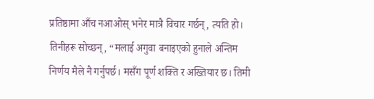प्रतिष्ठामा आँच नआओस् भनेर मात्रै विचार गर्छन्, त्यति हो। तिनीहरू सोच्छन्, “मलाई अगुवा बनाइएको हुनाले अन्तिम निर्णय मैले नै गर्नुपर्छ। मसँग पूर्ण शक्ति र अख्तियार छ। तिमी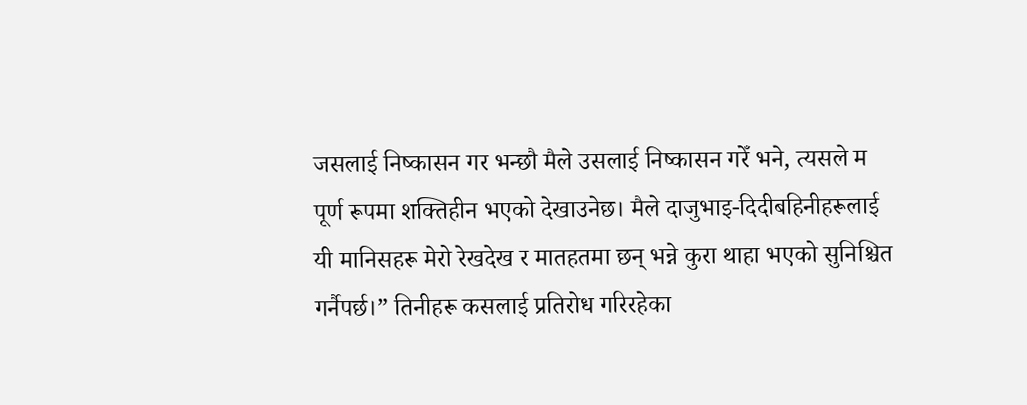जसलाई निष्कासन गर भन्छौ मैले उसलाई निष्कासन गरेँ भने, त्यसले म पूर्ण रूपमा शक्तिहीन भएको देखाउनेछ। मैले दाजुभाइ-दिदीबहिनीहरूलाई यी मानिसहरू मेरो रेखदेख र मातहतमा छन् भन्ने कुरा थाहा भएको सुनिश्चित गर्नैपर्छ।” तिनीहरू कसलाई प्रतिरोध गरिरहेका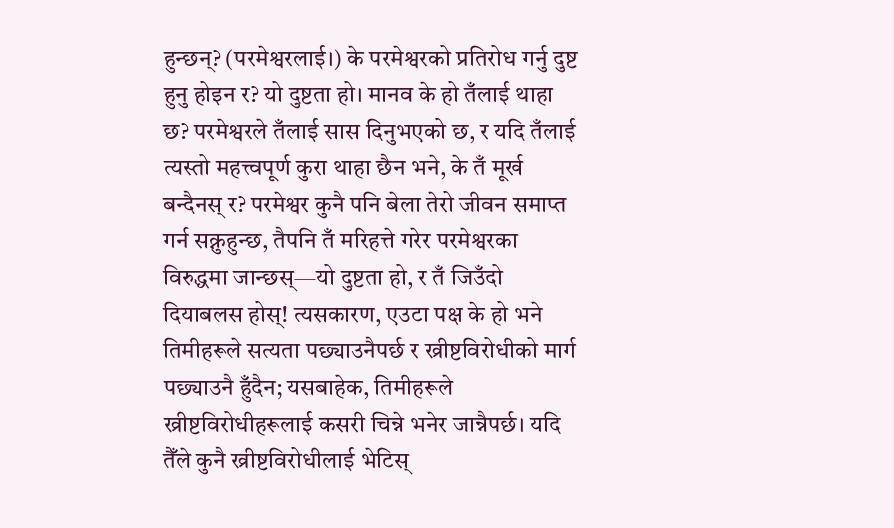हुन्छन्? (परमेश्वरलाई।) के परमेश्वरको प्रतिरोध गर्नु दुष्ट हुनु होइन र? यो दुष्टता हो। मानव के हो तँलाई थाहा छ? परमेश्वरले तँलाई सास दिनुभएको छ, र यदि तँलाई त्यस्तो महत्त्वपूर्ण कुरा थाहा छैन भने, के तँ मूर्ख बन्दैनस् र? परमेश्वर कुनै पनि बेला तेरो जीवन समाप्त गर्न सक्नुहुन्छ, तैपनि तँ मरिहत्ते गरेर परमेश्वरका विरुद्धमा जान्छस्—यो दुष्टता हो, र तँ जिउँदो दियाबलस होस्! त्यसकारण, एउटा पक्ष के हो भने तिमीहरूले सत्यता पछ्याउनैपर्छ र ख्रीष्टविरोधीको मार्ग पछ्याउनै हुँदैन; यसबाहेक, तिमीहरूले ख्रीष्टविरोधीहरूलाई कसरी चिन्ने भनेर जान्नैपर्छ। यदि तैँले कुनै ख्रीष्टविरोधीलाई भेटिस्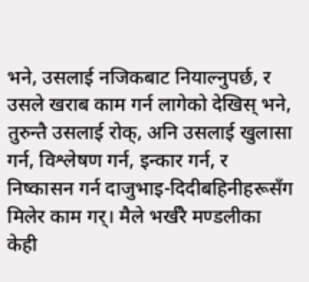भने, उसलाई नजिकबाट नियाल्नुपर्छ, र उसले खराब काम गर्न लागेको देखिस् भने, तुरुन्तै उसलाई रोक्, अनि उसलाई खुलासा गर्न, विश्लेषण गर्न, इन्कार गर्न, र निष्कासन गर्न दाजुभाइ-दिदीबहिनीहरूसँग मिलेर काम गर्। मैले भर्खरै मण्डलीका केही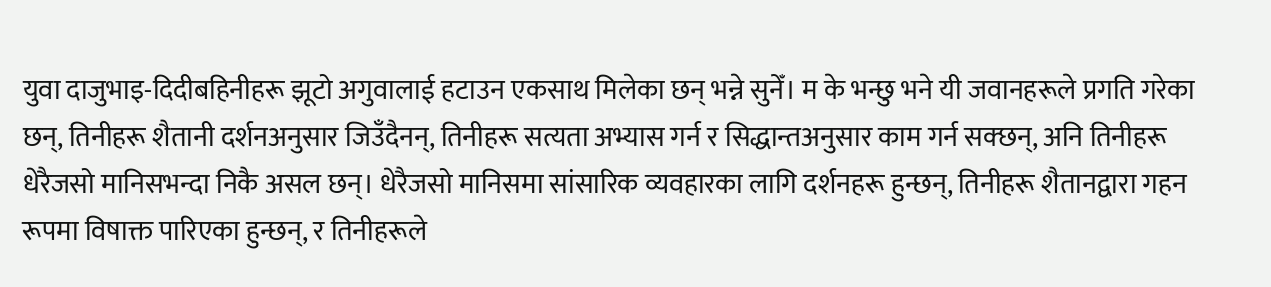युवा दाजुभाइ-दिदीबहिनीहरू झूटो अगुवालाई हटाउन एकसाथ मिलेका छन् भन्ने सुनेँ। म के भन्छु भने यी जवानहरूले प्रगति गरेका छन्, तिनीहरू शैतानी दर्शनअनुसार जिउँदैनन्, तिनीहरू सत्यता अभ्यास गर्न र सिद्धान्तअनुसार काम गर्न सक्छन्, अनि तिनीहरू धेरैजसो मानिसभन्दा निकै असल छन्। धेरैजसो मानिसमा सांसारिक व्यवहारका लागि दर्शनहरू हुन्छन्, तिनीहरू शैतानद्वारा गहन रूपमा विषाक्त पारिएका हुन्छन्, र तिनीहरूले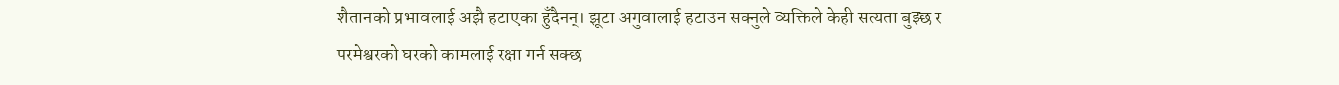शैतानको प्रभावलाई अझै हटाएका हुँदैनन्। झूटा अगुवालाई हटाउन सक्नुले व्यक्तिले केही सत्यता बुझ्छ र परमेश्वरको घरको कामलाई रक्षा गर्न सक्छ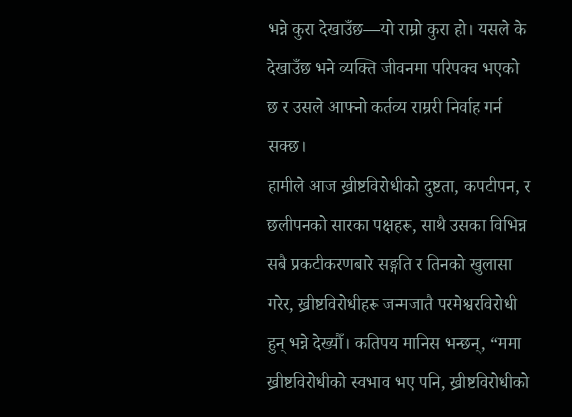भन्ने कुरा देखाउँछ—यो राम्रो कुरा हो। यसले के देखाउँछ भने व्यक्ति जीवनमा परिपक्व भएको छ र उसले आफ्नो कर्तव्य राम्ररी निर्वाह गर्न सक्छ।
हामीले आज ख्रीष्टविरोधीको दुष्टता, कपटीपन, र छलीपनको सारका पक्षहरू, साथै उसका विभिन्न सबै प्रकटीकरणबारे सङ्गति र तिनको खुलासा गरेर, ख्रीष्टविरोधीहरू जन्मजातै परमेश्वरविरोधी हुन् भन्ने देख्यौँ। कतिपय मानिस भन्छन्, “ममा ख्रीष्टविरोधीको स्वभाव भए पनि, ख्रीष्टविरोधीको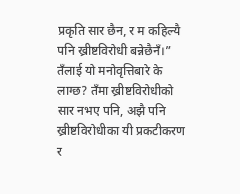प्रकृति सार छैन, र म कहिल्यै पनि ख्रीष्टविरोधी बन्नेछैनँ।” तँलाई यो मनोवृत्तिबारे के लाग्छ? तँमा ख्रीष्टविरोधीको सार नभए पनि, अझै पनि ख्रीष्टविरोधीका यी प्रकटीकरण र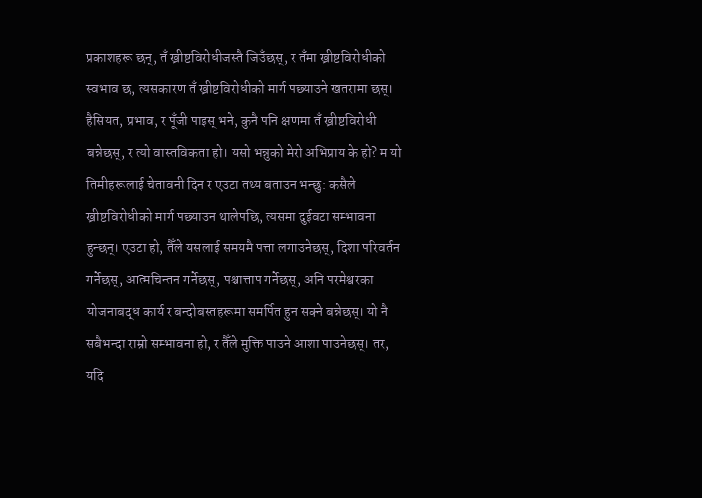प्रकाशहरू छन्, तँ ख्रीष्टविरोधीजस्तै जिउँछस्, र तँमा ख्रीष्टविरोधीको स्वभाव छ, त्यसकारण तँ ख्रीष्टविरोधीको मार्ग पछ्याउने खतरामा छस्। हैसियत, प्रभाव, र पूँजी पाइस् भने, कुनै पनि क्षणमा तँ ख्रीष्टविरोधी बन्नेछस्, र त्यो वास्तविकता हो। यसो भन्नुको मेरो अभिप्राय के हो? म यो तिमीहरूलाई चेतावनी दिन र एउटा तथ्य बताउन भन्छु: कसैले ख्रीष्टविरोधीको मार्ग पछ्याउन थालेपछि, त्यसमा दुईवटा सम्भावना हुन्छन्। एउटा हो, तैँले यसलाई समयमै पत्ता लगाउनेछस्, दिशा परिवर्तन गर्नेछस्, आत्मचिन्तन गर्नेछस्, पश्चात्ताप गर्नेछस्, अनि परमेश्वरका योजनाबद्ध कार्य र बन्दोबस्तहरूमा समर्पित हुन सक्ने बन्नेछस्। यो नै सबैभन्दा राम्रो सम्भावना हो, र तैँले मुक्ति पाउने आशा पाउनेछस्। तर, यदि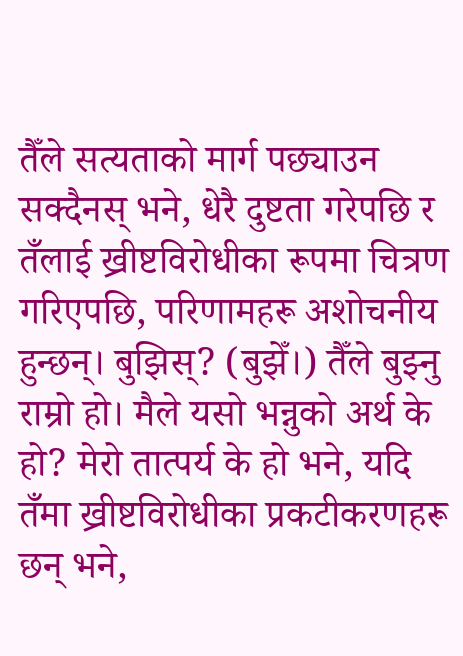तैँले सत्यताको मार्ग पछ्याउन सक्दैनस् भने, धेरै दुष्टता गरेपछि र तँलाई ख्रीष्टविरोधीका रूपमा चित्रण गरिएपछि, परिणामहरू अशोचनीय हुन्छन्। बुझिस्? (बुझेँ।) तैँले बुझ्नु राम्रो हो। मैले यसो भन्नुको अर्थ के हो? मेरो तात्पर्य के हो भने, यदि तँमा ख्रीष्टविरोधीका प्रकटीकरणहरू छन् भने,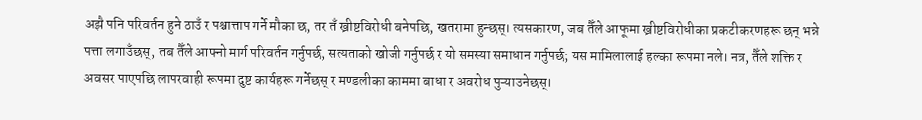अझै पनि परिवर्तन हुने ठाउँ र पश्चात्ताप गर्ने मौका छ, तर तँ ख्रीष्टविरोधी बनेपछि, खतरामा हुन्छस्। त्यसकारण, जब तैँले आफूमा ख्रीष्टविरोधीका प्रकटीकरणहरू छन् भन्ने पत्ता लगाउँछस्, तब तैँले आफ्नो मार्ग परिवर्तन गर्नुपर्छ, सत्यताको खोजी गर्नुपर्छ र यो समस्या समाधान गर्नुपर्छ; यस मामिलालाई हल्का रूपमा नले। नत्र, तैँले शक्ति र अवसर पाएपछि लापरवाही रूपमा दुष्ट कार्यहरू गर्नेछस् र मण्डलीका काममा बाधा र अवरोध पुऱ्याउनेछस्।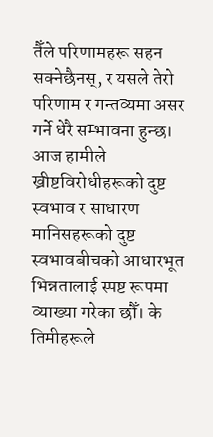तैँले परिणामहरू सहन सक्नेछैनस्, र यसले तेरो परिणाम र गन्तव्यमा असर गर्ने धेरै सम्भावना हुन्छ।
आज हामीले ख्रीष्टविरोधीहरूको दुष्ट स्वभाव र साधारण मानिसहरूको दुष्ट स्वभावबीचको आधारभूत भिन्नतालाई स्पष्ट रूपमा व्याख्या गरेका छौँ। के तिमीहरूले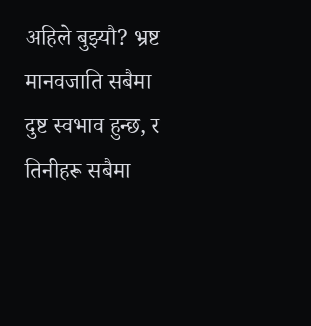अहिले बुझ्यौ? भ्रष्ट मानवजाति सबैमा दुष्ट स्वभाव हुन्छ, र तिनीहरू सबैमा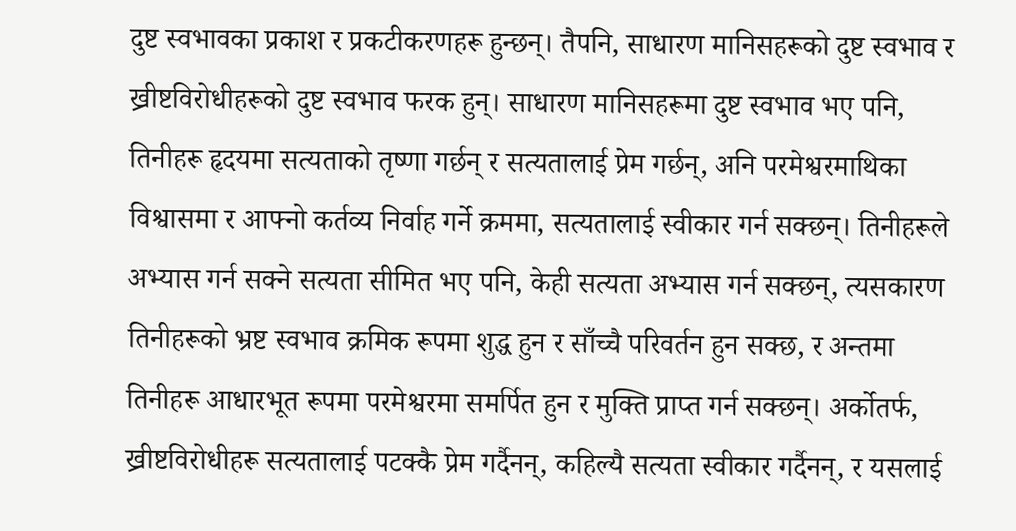दुष्ट स्वभावका प्रकाश र प्रकटीकरणहरू हुन्छन्। तैपनि, साधारण मानिसहरूको दुष्ट स्वभाव र ख्रीष्टविरोधीहरूको दुष्ट स्वभाव फरक हुन्। साधारण मानिसहरूमा दुष्ट स्वभाव भए पनि, तिनीहरू हृदयमा सत्यताको तृष्णा गर्छन् र सत्यतालाई प्रेम गर्छन्, अनि परमेश्वरमाथिका विश्वासमा र आफ्नो कर्तव्य निर्वाह गर्ने क्रममा, सत्यतालाई स्वीकार गर्न सक्छन्। तिनीहरूले अभ्यास गर्न सक्ने सत्यता सीमित भए पनि, केही सत्यता अभ्यास गर्न सक्छन्, त्यसकारण तिनीहरूको भ्रष्ट स्वभाव क्रमिक रूपमा शुद्ध हुन र साँच्चै परिवर्तन हुन सक्छ, र अन्तमा तिनीहरू आधारभूत रूपमा परमेश्वरमा समर्पित हुन र मुक्ति प्राप्त गर्न सक्छन्। अर्कोतर्फ, ख्रीष्टविरोधीहरू सत्यतालाई पटक्कै प्रेम गर्दैनन्, कहिल्यै सत्यता स्वीकार गर्दैनन्, र यसलाई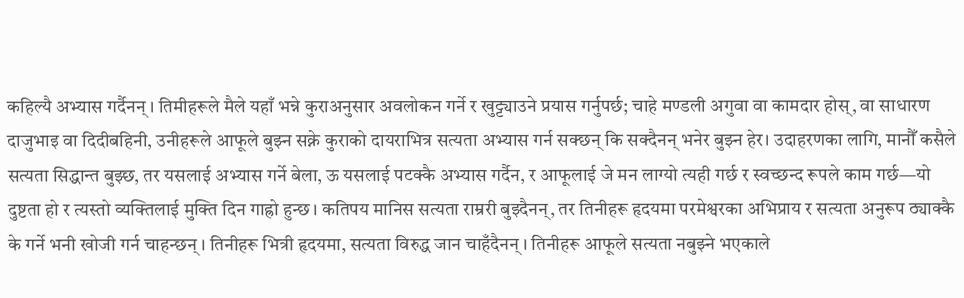कहिल्यै अभ्यास गर्दैनन्। तिमीहरूले मैले यहाँ भन्ने कुराअनुसार अवलोकन गर्ने र खुट्ट्याउने प्रयास गर्नुपर्छ; चाहे मण्डली अगुवा वा कामदार होस्, वा साधारण दाजुभाइ वा दिदीबहिनी, उनीहरूले आफूले बुझ्न सक्ने कुराको दायराभित्र सत्यता अभ्यास गर्न सक्छन् कि सक्दैनन् भनेर बुझ्न हेर। उदाहरणका लागि, मानौँ कसैले सत्यता सिद्धान्त बुझ्छ, तर यसलाई अभ्यास गर्ने बेला, ऊ यसलाई पटक्कै अभ्यास गर्दैन, र आफूलाई जे मन लाग्यो त्यही गर्छ र स्वच्छन्द रूपले काम गर्छ—यो दुष्टता हो र त्यस्तो व्यक्तिलाई मुक्ति दिन गाह्रो हुन्छ। कतिपय मानिस सत्यता राम्ररी बुझ्दैनन्, तर तिनीहरू हृदयमा परमेश्वरका अभिप्राय र सत्यता अनुरूप ठ्याक्कै के गर्ने भनी खोजी गर्न चाहन्छन्। तिनीहरू भित्री हृदयमा, सत्यता विरुद्ध जान चाहँदैनन्। तिनीहरू आफूले सत्यता नबुझ्ने भएकाले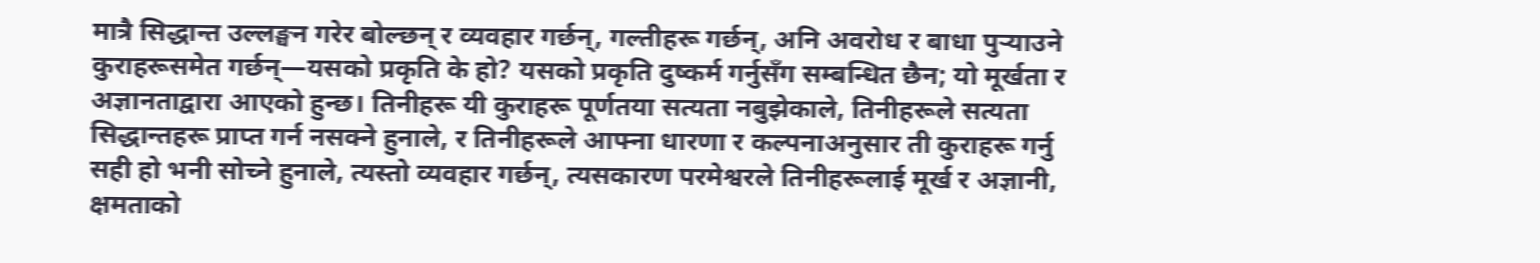मात्रै सिद्धान्त उल्लङ्घन गरेर बोल्छन् र व्यवहार गर्छन्, गल्तीहरू गर्छन्, अनि अवरोध र बाधा पुऱ्याउने कुराहरूसमेत गर्छन्—यसको प्रकृति के हो? यसको प्रकृति दुष्कर्म गर्नुसँग सम्बन्धित छैन; यो मूर्खता र अज्ञानताद्वारा आएको हुन्छ। तिनीहरू यी कुराहरू पूर्णतया सत्यता नबुझेकाले, तिनीहरूले सत्यता सिद्धान्तहरू प्राप्त गर्न नसक्ने हुनाले, र तिनीहरूले आफ्ना धारणा र कल्पनाअनुसार ती कुराहरू गर्नु सही हो भनी सोच्ने हुनाले, त्यस्तो व्यवहार गर्छन्, त्यसकारण परमेश्वरले तिनीहरूलाई मूर्ख र अज्ञानी, क्षमताको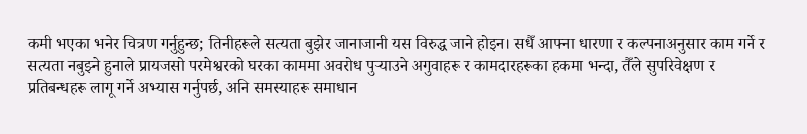कमी भएका भनेर चित्रण गर्नुहुन्छ; तिनीहरूले सत्यता बुझेर जानाजानी यस विरुद्ध जाने होइन। सधैँ आफ्ना धारणा र कल्पनाअनुसार काम गर्ने र सत्यता नबुझ्ने हुनाले प्रायजसो परमेश्वरको घरका काममा अवरोध पुऱ्याउने अगुवाहरू र कामदारहरूका हकमा भन्दा, तैँले सुपरिवेक्षण र प्रतिबन्धहरू लागू गर्ने अभ्यास गर्नुपर्छ, अनि समस्याहरू समाधान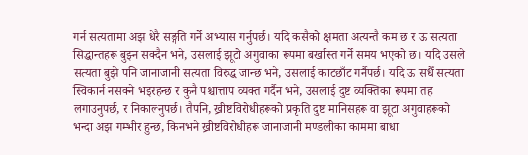गर्न सत्यतामा अझ धेरै सङ्गति गर्ने अभ्यास गर्नुपर्छ। यदि कसैको क्षमता अत्यन्तै कम छ र ऊ सत्यता सिद्धान्तहरू बुझ्न सक्दैन भने, उसलाई झूटो अगुवाका रूपमा बर्खास्त गर्ने समय भएको छ। यदि उसले सत्यता बुझे पनि जानाजानी सत्यता विरुद्ध जान्छ भने, उसलाई काटछाँट गर्नैपर्छ। यदि ऊ सधैँ सत्यता स्विकार्न नसक्ने भइरहन्छ र कुनै पश्चात्ताप व्यक्त गर्दैन भने, उसलाई दुष्ट व्यक्तिका रूपमा तह लगाउनुपर्छ, र निकाल्नुपर्छ। तैपनि, ख्रीष्टविरोधीहरूको प्रकृति दुष्ट मानिसहरू वा झूटा अगुवाहरूको भन्दा अझ गम्भीर हुन्छ, किनभने ख्रीष्टविरोधीहरू जानाजानी मण्डलीका काममा बाधा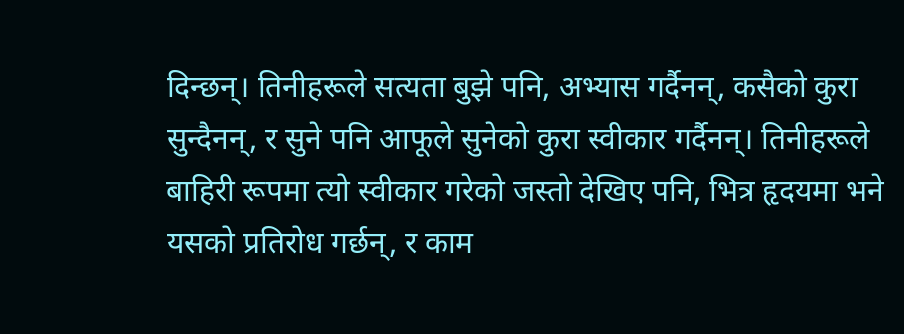दिन्छन्। तिनीहरूले सत्यता बुझे पनि, अभ्यास गर्दैनन्, कसैको कुरा सुन्दैनन्, र सुने पनि आफूले सुनेको कुरा स्वीकार गर्दैनन्। तिनीहरूले बाहिरी रूपमा त्यो स्वीकार गरेको जस्तो देखिए पनि, भित्र हृदयमा भने यसको प्रतिरोध गर्छन्, र काम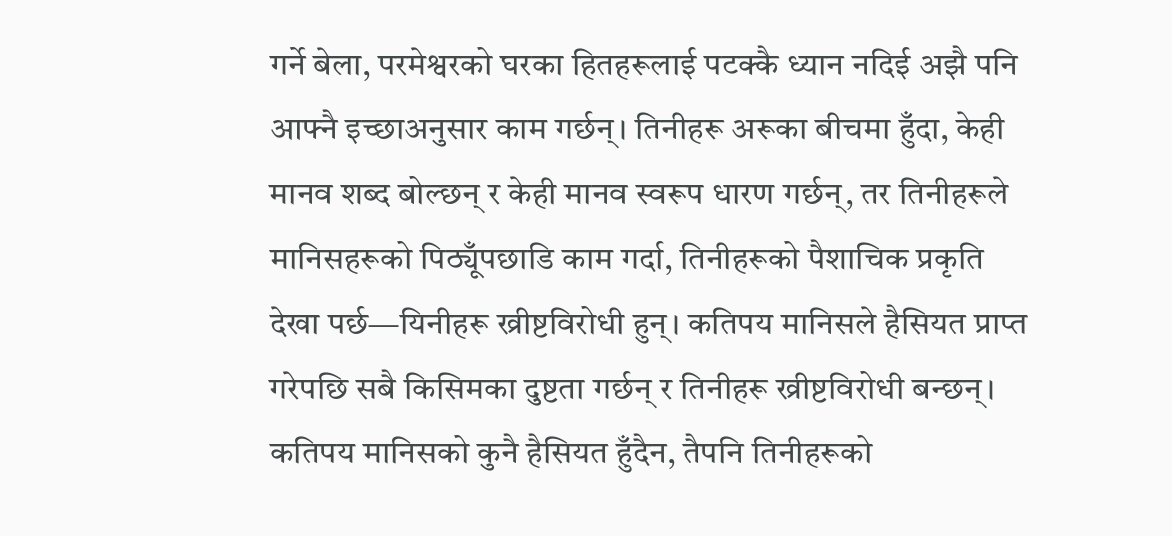गर्ने बेला, परमेश्वरको घरका हितहरूलाई पटक्कै ध्यान नदिई अझै पनि आफ्नै इच्छाअनुसार काम गर्छन्। तिनीहरू अरूका बीचमा हुँदा, केही मानव शब्द बोल्छन् र केही मानव स्वरूप धारण गर्छन्, तर तिनीहरूले मानिसहरूको पिठ्यूँपछाडि काम गर्दा, तिनीहरूको पैशाचिक प्रकृति देखा पर्छ—यिनीहरू ख्रीष्टविरोधी हुन्। कतिपय मानिसले हैसियत प्राप्त गरेपछि सबै किसिमका दुष्टता गर्छन् र तिनीहरू ख्रीष्टविरोधी बन्छन्। कतिपय मानिसको कुनै हैसियत हुँदैन, तैपनि तिनीहरूको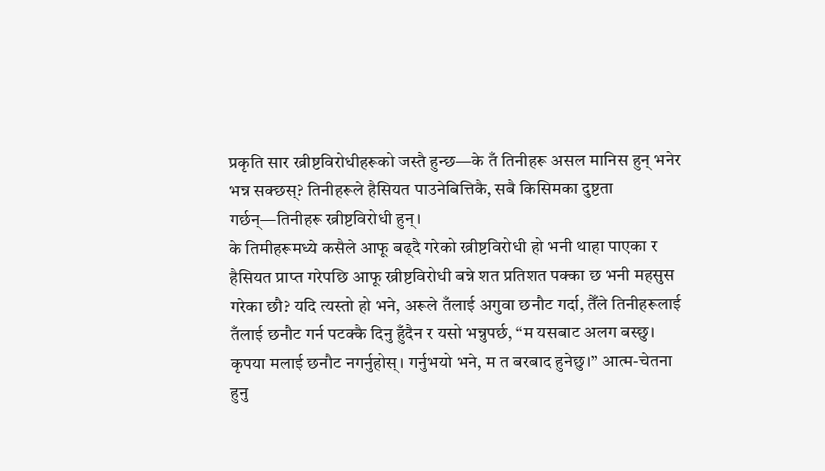प्रकृति सार ख्रीष्टविरोधीहरूको जस्तै हुन्छ—के तँ तिनीहरू असल मानिस हुन् भनेर भन्न सक्छस्? तिनीहरूले हैसियत पाउनेबित्तिकै, सबै किसिमका दुष्टता गर्छन्—तिनीहरू ख्रीष्टविरोधी हुन्।
के तिमीहरूमध्ये कसैले आफू बढ्दै गरेको ख्रीष्टविरोधी हो भनी थाहा पाएका र हैसियत प्राप्त गरेपछि आफू ख्रीष्टविरोधी बन्ने शत प्रतिशत पक्का छ भनी महसुस गरेका छौ? यदि त्यस्तो हो भने, अरूले तँलाई अगुवा छनौट गर्दा, तैँले तिनीहरूलाई तँलाई छनौट गर्न पटक्कै दिनु हुँदैन र यसो भन्नुपर्छ, “म यसबाट अलग बस्छु। कृपया मलाई छनौट नगर्नुहोस्। गर्नुभयो भने, म त बरबाद हुनेछु।” आत्म-चेतना हुनु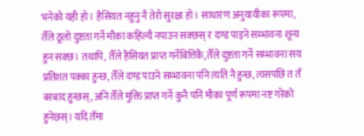भनेको यही हो। हैसियत नहुनु नै तेरो सुरक्षा हो। साधारण अनुयायीका रूपमा, तैँले ठूलो दुष्टता गर्ने मौका कहिल्यै नपाउन सक्छस् र दण्ड पाइने सम्भावना शून्य हुन सक्छ। तथापि, तैँले हैसियत प्राप्त गर्नेबित्तिकै, तैँले दुष्टता गर्ने सम्भावना सय प्रतिशत पक्का हुन्छ, तैँले दण्ड पाउने सम्भावना पनि त्यति नै हुन्छ, त्यसपछि त तँ बरबाद हुन्छस्, अनि तैँले मुक्ति प्राप्त गर्ने कुनै पनि मौका पूर्ण रूपमा नष्ट गरेको हुनेछस्। यदि तँमा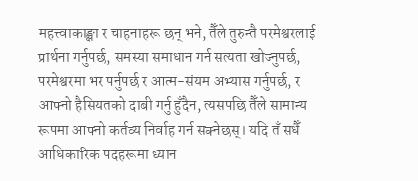महत्त्वाकाङ्क्षा र चाहनाहरू छन् भने, तैँले तुरुन्तै परमेश्वरलाई प्रार्थना गर्नुपर्छ, समस्या समाधान गर्न सत्यता खोज्नुपर्छ, परमेश्वरमा भर पर्नुपर्छ र आत्म-संयम अभ्यास गर्नुपर्छ, र आफ्नो हैसियतको दाबी गर्नु हुँदैन, त्यसपछि तैँले सामान्य रूपमा आफ्नो कर्तव्य निर्वाह गर्न सक्नेछस्। यदि तँ सधैँ आधिकारिक पदहरूमा ध्यान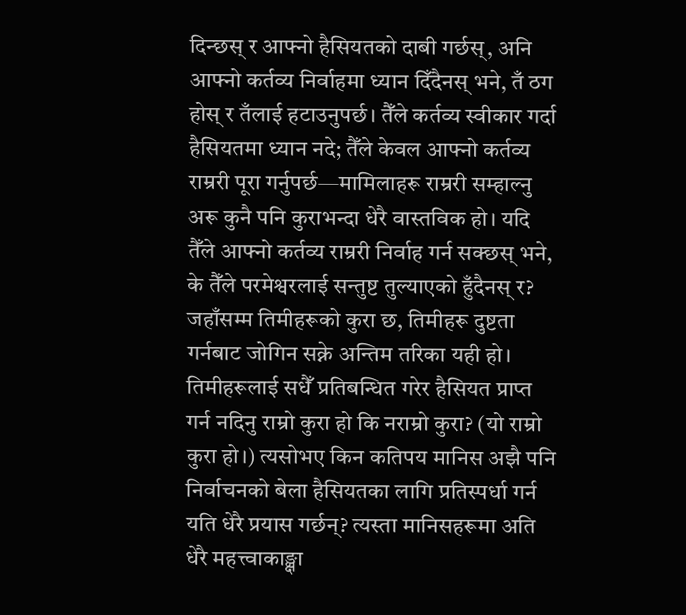दिन्छस् र आफ्नो हैसियतको दाबी गर्छस्, अनि आफ्नो कर्तव्य निर्वाहमा ध्यान दिँदैनस् भने, तँ ठग होस् र तँलाई हटाउनुपर्छ। तैँले कर्तव्य स्वीकार गर्दा हैसियतमा ध्यान नदे; तैँले केवल आफ्नो कर्तव्य राम्ररी पूरा गर्नुपर्छ—मामिलाहरू राम्ररी सम्हाल्नु अरू कुनै पनि कुराभन्दा धेरै वास्तविक हो। यदि तैँले आफ्नो कर्तव्य राम्ररी निर्वाह गर्न सक्छस् भने, के तैँले परमेश्वरलाई सन्तुष्ट तुल्याएको हुँदैनस् र? जहाँसम्म तिमीहरूको कुरा छ, तिमीहरू दुष्टता गर्नबाट जोगिन सक्ने अन्तिम तरिका यही हो। तिमीहरूलाई सधैँ प्रतिबन्धित गरेर हैसियत प्राप्त गर्न नदिनु राम्रो कुरा हो कि नराम्रो कुरा? (यो राम्रो कुरा हो।) त्यसोभए किन कतिपय मानिस अझै पनि निर्वाचनको बेला हैसियतका लागि प्रतिस्पर्धा गर्न यति धेरै प्रयास गर्छन्? त्यस्ता मानिसहरूमा अति धेरै महत्त्वाकाङ्क्षा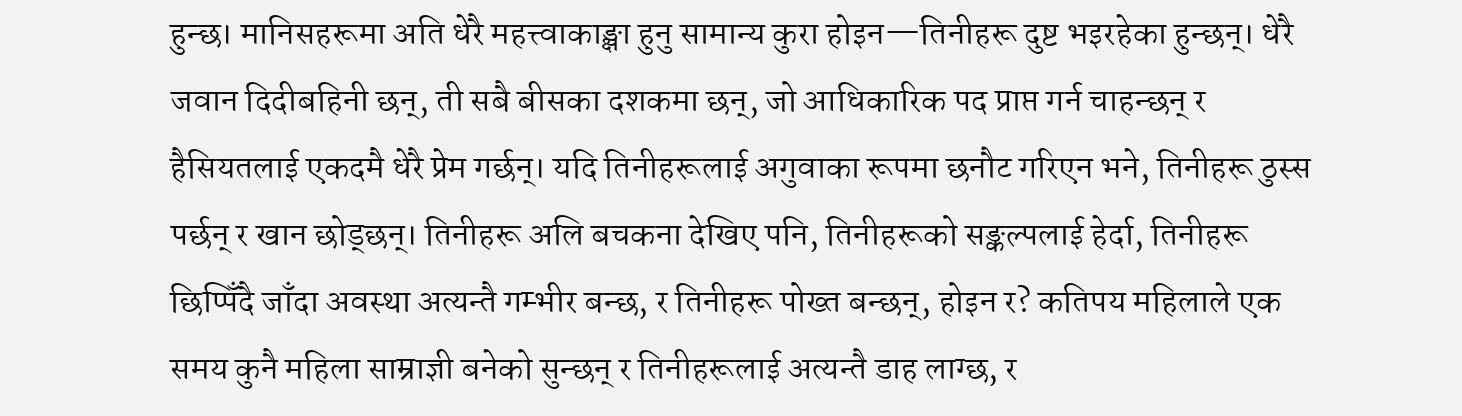हुन्छ। मानिसहरूमा अति धेरै महत्त्वाकाङ्क्षा हुनु सामान्य कुरा होइन—तिनीहरू दुष्ट भइरहेका हुन्छन्। धेरै जवान दिदीबहिनी छन्, ती सबै बीसका दशकमा छन्, जो आधिकारिक पद प्राप्त गर्न चाहन्छन् र हैसियतलाई एकदमै धेरै प्रेम गर्छन्। यदि तिनीहरूलाई अगुवाका रूपमा छनौट गरिएन भने, तिनीहरू ठुस्स पर्छन् र खान छोड्छन्। तिनीहरू अलि बचकना देखिए पनि, तिनीहरूको सङ्कल्पलाई हेर्दा, तिनीहरू छिप्पिँदै जाँदा अवस्था अत्यन्तै गम्भीर बन्छ, र तिनीहरू पोख्त बन्छन्, होइन र? कतिपय महिलाले एक समय कुनै महिला साम्राज्ञी बनेको सुन्छन् र तिनीहरूलाई अत्यन्तै डाह लाग्छ, र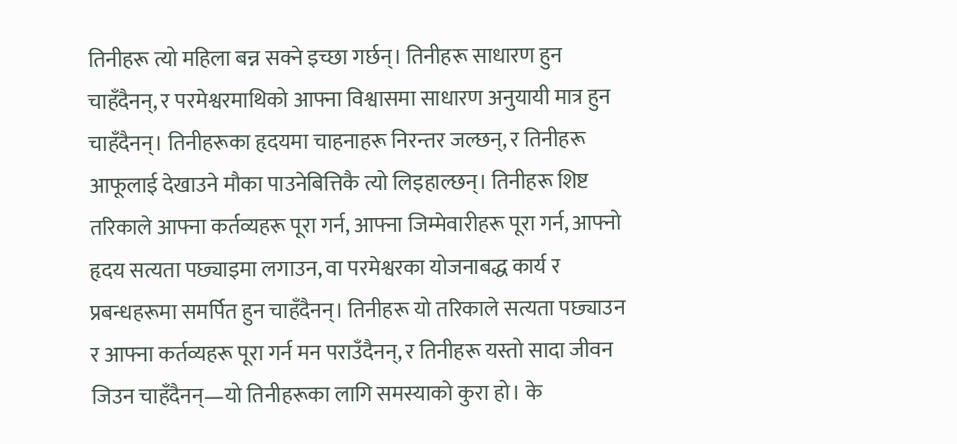तिनीहरू त्यो महिला बन्न सक्ने इच्छा गर्छन्। तिनीहरू साधारण हुन चाहँदैनन्, र परमेश्वरमाथिको आफ्ना विश्वासमा साधारण अनुयायी मात्र हुन चाहँदैनन्। तिनीहरूका हृदयमा चाहनाहरू निरन्तर जल्छन्, र तिनीहरू आफूलाई देखाउने मौका पाउनेबित्तिकै त्यो लिइहाल्छन्। तिनीहरू शिष्ट तरिकाले आफ्ना कर्तव्यहरू पूरा गर्न, आफ्ना जिम्मेवारीहरू पूरा गर्न, आफ्नो हृदय सत्यता पछ्याइमा लगाउन, वा परमेश्वरका योजनाबद्ध कार्य र प्रबन्धहरूमा समर्पित हुन चाहँदैनन्। तिनीहरू यो तरिकाले सत्यता पछ्याउन र आफ्ना कर्तव्यहरू पूरा गर्न मन पराउँदैनन्, र तिनीहरू यस्तो सादा जीवन जिउन चाहँदैनन्—यो तिनीहरूका लागि समस्याको कुरा हो। के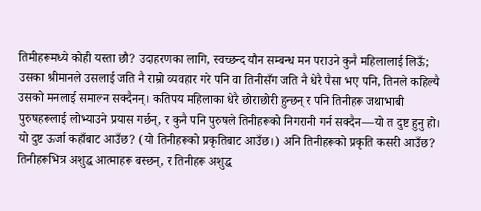तिमीहरूमध्ये कोही यस्ता छौ? उदाहरणका लागि, स्वच्छन्द यौन सम्बन्ध मन पराउने कुनै महिलालाई लिऊँ; उसका श्रीमानले उसलाई जति नै राम्रो व्यवहार गरे पनि वा तिनीसँग जति नै धेरै पैसा भए पनि, तिनले कहिल्यै उसको मनलाई समाल्न सक्दैनन्। कतिपय महिलाका धेरै छोराछोरी हुन्छन् र पनि तिनीहरू जथाभाबी पुरुषहरूलाई लोभ्याउने प्रयास गर्छन्, र कुनै पनि पुरुषले तिनीहरूको निगरानी गर्न सक्दैन—यो त दुष्ट हुनु हो। यो दुष्ट ऊर्जा कहाँबाट आउँछ? (यो तिनीहरूको प्रकृतिबाट आउँछ।) अनि तिनीहरूको प्रकृति कसरी आउँछ? तिनीहरूभित्र अशुद्ध आत्माहरू बस्छन्, र तिनीहरू अशुद्ध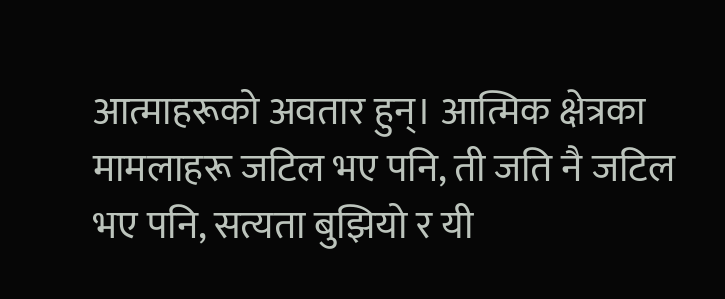आत्माहरूको अवतार हुन्। आत्मिक क्षेत्रका मामलाहरू जटिल भए पनि, ती जति नै जटिल भए पनि, सत्यता बुझियो र यी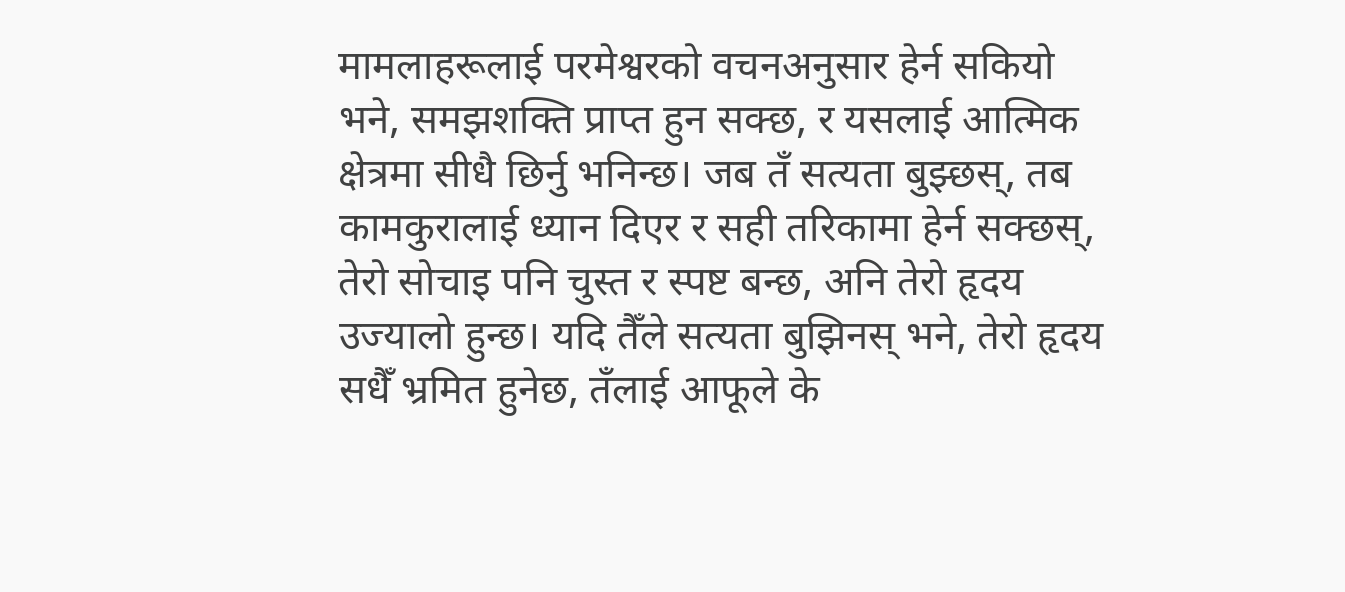मामलाहरूलाई परमेश्वरको वचनअनुसार हेर्न सकियो भने, समझशक्ति प्राप्त हुन सक्छ, र यसलाई आत्मिक क्षेत्रमा सीधै छिर्नु भनिन्छ। जब तँ सत्यता बुझ्छस्, तब कामकुरालाई ध्यान दिएर र सही तरिकामा हेर्न सक्छस्, तेरो सोचाइ पनि चुस्त र स्पष्ट बन्छ, अनि तेरो हृदय उज्यालो हुन्छ। यदि तैँले सत्यता बुझिनस् भने, तेरो हृदय सधैँ भ्रमित हुनेछ, तँलाई आफूले के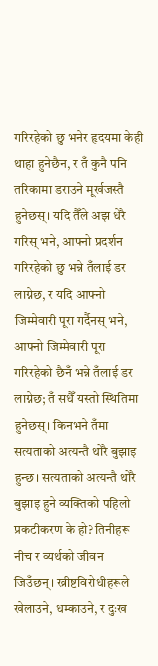गरिरहेको छु भनेर हृदयमा केही थाहा हुनेछैन, र तँ कुनै पनि तरिकामा डराउने मूर्खजस्तै हुनेछस्। यदि तैँले अझ धेरै गरिस् भने, आफ्नो प्रदर्शन गरिरहेको छु भन्ने तँलाई डर लाग्नेछ, र यदि आफ्नो जिम्मेवारी पूरा गर्दैनस् भने, आफ्नो जिम्मेवारी पूरा गरिरहेको छैनँ भन्ने तँलाई डर लाग्नेछ; तँ सधैँ यस्तो स्थितिमा हुनेछस्। किनभने तँमा सत्यताको अत्यन्तै थोरै बुझाइ हुन्छ। सत्यताको अत्यन्तै थोरै बुझाइ हुने व्यक्तिको पहिलो प्रकटीकरण के हो? तिनीहरू नीच र व्यर्थको जीवन जिउँछन्। ख्रीष्टविरोधीहरूले खेलाउने, धम्काउने, र दुःख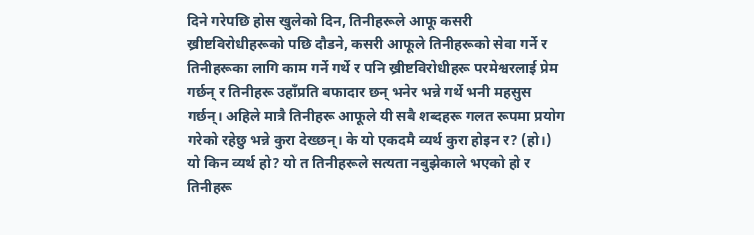दिने गरेपछि होस खुलेको दिन, तिनीहरूले आफू कसरी ख्रीष्टविरोधीहरूको पछि दौडने, कसरी आफूले तिनीहरूको सेवा गर्ने र तिनीहरूका लागि काम गर्ने गर्थे र पनि ख्रीष्टविरोधीहरू परमेश्वरलाई प्रेम गर्छन् र तिनीहरू उहाँप्रति बफादार छन् भनेर भन्ने गर्थे भनी महसुस गर्छन्। अहिले मात्रै तिनीहरू आफूले यी सबै शब्दहरू गलत रूपमा प्रयोग गरेको रहेछु भन्ने कुरा देख्छन्। के यो एकदमै व्यर्थ कुरा होइन र? (हो।) यो किन व्यर्थ हो? यो त तिनीहरूले सत्यता नबुझेकाले भएको हो र तिनीहरू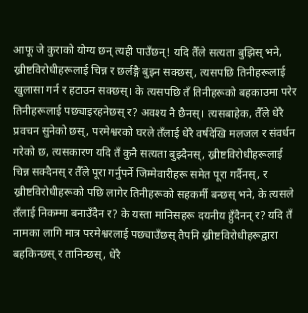आफू जे कुराको योग्य छन् त्यही पाउँछन्! यदि तैँले सत्यता बुझिस् भने, ख्रीष्टविरोधीहरूलाई चिन्न र छर्लङ्गै बुझ्न सक्छस्, त्यसपछि तिनीहरूलाई खुलासा गर्न र हटाउन सक्छस्। के त्यसपछि तँ तिनीहरूको बहकाउमा परेर तिनीहरूलाई पछ्याइरहनेछस् र? अवश्य नै छैनस्। त्यसबाहेक, तैँले धेरै प्रवचन सुनेको छस्, परमेश्वरको घरले तँलाई धेरै वर्षदेखि मलजल र संवर्धन गरेको छ, त्यसकारण यदि तँ कुनै सत्यता बुझ्दैनस्, ख्रीष्टविरोधीहरूलाई चिन्न सक्दैनस् र तैँले पूरा गर्नुपर्ने जिम्मेवारीहरू समेत पूरा गर्दैनस्, र ख्रीष्टविरोधीहरूको पछि लागेर तिनीहरूको सहकर्मी बन्छस् भने, के त्यसले तँलाई निकम्मा बनाउँदैन र? के यस्ता मानिसहरू दयनीय हुँदैनन् र? यदि तँ नामका लागि मात्र परमेश्वरलाई पछ्याउँछस् तैपनि ख्रीष्टविरोधीहरूद्वारा बहकिन्छस् र तानिन्छस्, धेरै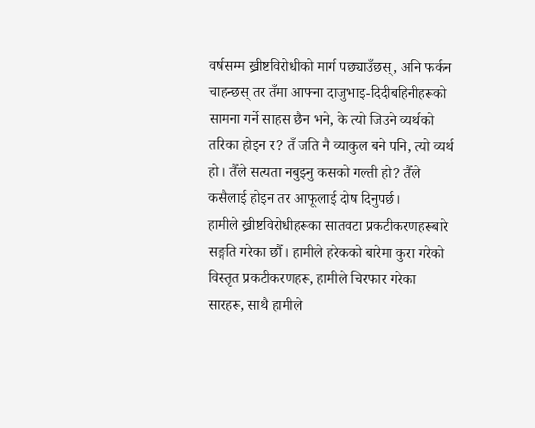वर्षसम्म ख्रीष्टविरोधीको मार्ग पछ्याउँछस्, अनि फर्कन चाहन्छस् तर तँमा आफ्ना दाजुभाइ-दिदीबहिनीहरूको सामना गर्ने साहस छैन भने, के त्यो जिउने व्यर्थको तरिका होइन र? तँ जति नै व्याकुल बने पनि, त्यो व्यर्थ हो। तैँले सत्यता नबुझ्नु कसको गल्ती हो? तैँले कसैलाई होइन तर आफूलाई दोष दिनुपर्छ।
हामीले ख्रीष्टविरोधीहरूका सातवटा प्रकटीकरणहरूबारे सङ्गति गरेका छौँ। हामीले हरेकको बारेमा कुरा गरेको विस्तृत प्रकटीकरणहरू, हामीले चिरफार गरेका सारहरू, साथै हामीले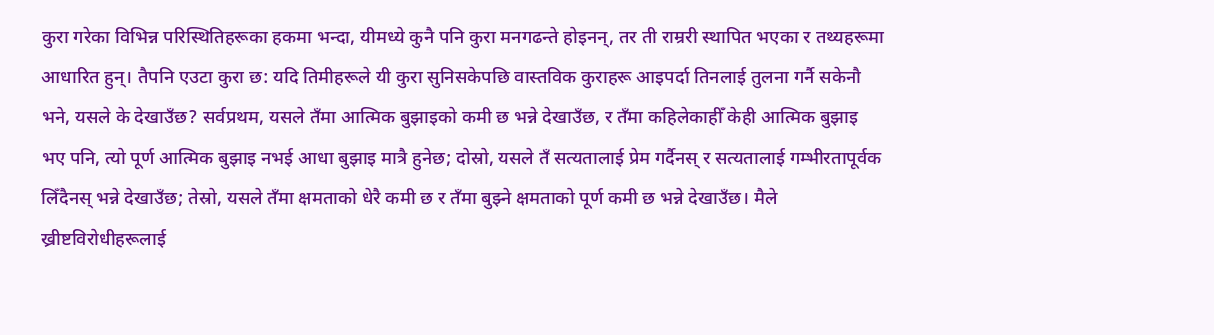कुरा गरेका विभिन्न परिस्थितिहरूका हकमा भन्दा, यीमध्ये कुनै पनि कुरा मनगढन्ते होइनन्, तर ती राम्ररी स्थापित भएका र तथ्यहरूमा आधारित हुन्। तैपनि एउटा कुरा छ: यदि तिमीहरूले यी कुरा सुनिसकेपछि वास्तविक कुराहरू आइपर्दा तिनलाई तुलना गर्नै सकेनौ भने, यसले के देखाउँछ? सर्वप्रथम, यसले तँमा आत्मिक बुझाइको कमी छ भन्ने देखाउँछ, र तँमा कहिलेकाहीँ केही आत्मिक बुझाइ भए पनि, त्यो पूर्ण आत्मिक बुझाइ नभई आधा बुझाइ मात्रै हुनेछ; दोस्रो, यसले तँ सत्यतालाई प्रेम गर्दैनस् र सत्यतालाई गम्भीरतापूर्वक लिँदैनस् भन्ने देखाउँछ; तेस्रो, यसले तँमा क्षमताको धेरै कमी छ र तँमा बुझ्ने क्षमताको पूर्ण कमी छ भन्ने देखाउँछ। मैले ख्रीष्टविरोधीहरूलाई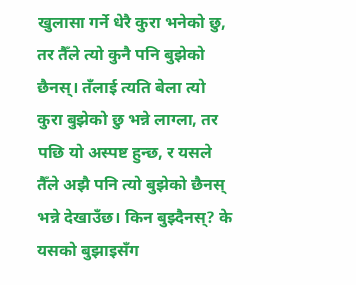खुलासा गर्ने धेरै कुरा भनेको छु, तर तैँले त्यो कुनै पनि बुझेको छैनस्। तँलाई त्यति बेला त्यो कुरा बुझेको छु भन्ने लाग्ला, तर पछि यो अस्पष्ट हुन्छ, र यसले तैँले अझै पनि त्यो बुझेको छैनस् भन्ने देखाउँछ। किन बुझ्दैनस्? के यसको बुझाइसँग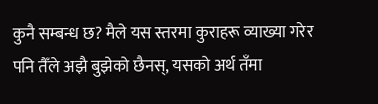कुनै सम्बन्ध छ? मैले यस स्तरमा कुराहरू व्याख्या गरेर पनि तैँले अझै बुझेको छैनस्, यसको अर्थ तँमा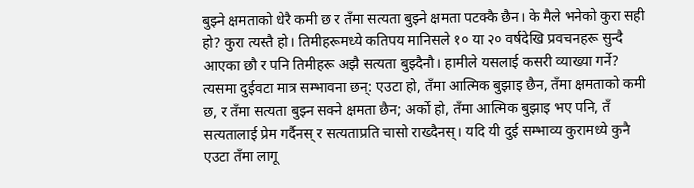बुझ्ने क्षमताको धेरै कमी छ र तँमा सत्यता बुझ्ने क्षमता पटक्कै छैन। के मैले भनेको कुरा सही हो? कुरा त्यस्तै हो। तिमीहरूमध्ये कतिपय मानिसले १० या २० वर्षदेखि प्रवचनहरू सुन्दै आएका छौ र पनि तिमीहरू अझै सत्यता बुझ्दैनौ। हामीले यसलाई कसरी व्याख्या गर्ने? त्यसमा दुईवटा मात्र सम्भावना छन्: एउटा हो, तँमा आत्मिक बुझाइ छैन, तँमा क्षमताको कमी छ, र तँमा सत्यता बुझ्न सक्ने क्षमता छैन; अर्को हो, तँमा आत्मिक बुझाइ भए पनि, तँ सत्यतालाई प्रेम गर्दैनस् र सत्यताप्रति चासो राख्दैनस्। यदि यी दुई सम्भाव्य कुरामध्ये कुनै एउटा तँमा लागू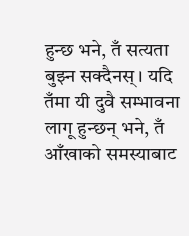हुन्छ भने, तँ सत्यता बुझ्न सक्दैनस्। यदि तँमा यी दुवै सम्भावना लागू हुन्छन् भने, तँ आँखाको समस्याबाट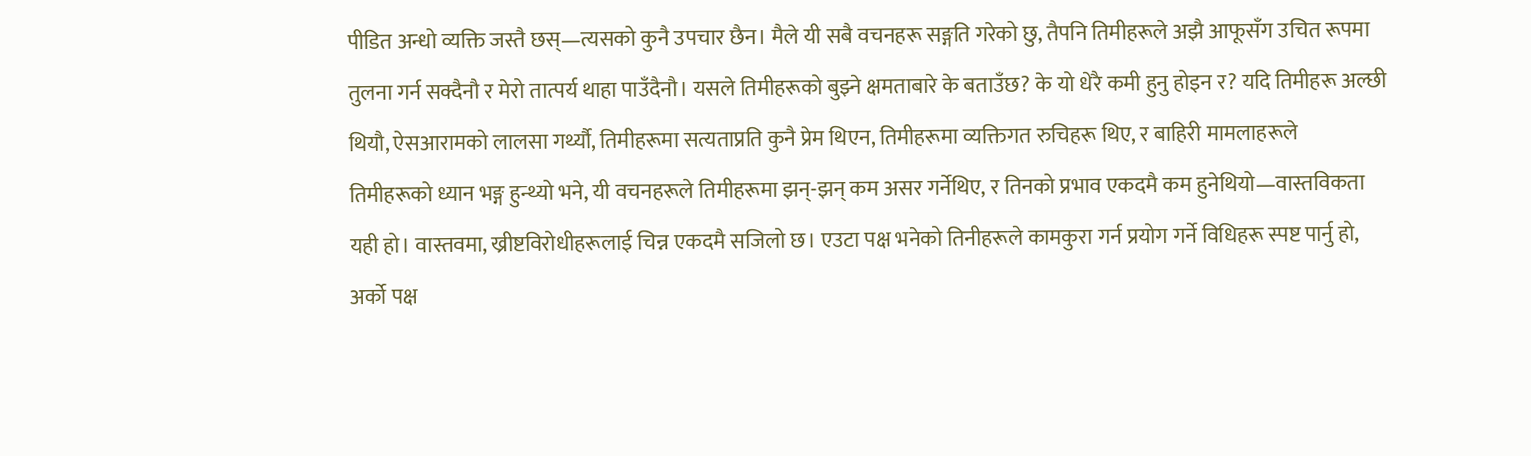पीडित अन्धो व्यक्ति जस्तै छस्—त्यसको कुनै उपचार छैन। मैले यी सबै वचनहरू सङ्गति गरेको छु, तैपनि तिमीहरूले अझै आफूसँग उचित रूपमा तुलना गर्न सक्दैनौ र मेरो तात्पर्य थाहा पाउँदैनौ। यसले तिमीहरूको बुझ्ने क्षमताबारे के बताउँछ? के यो धेरै कमी हुनु होइन र? यदि तिमीहरू अल्छी थियौ, ऐसआरामको लालसा गर्थ्यौ, तिमीहरूमा सत्यताप्रति कुनै प्रेम थिएन, तिमीहरूमा व्यक्तिगत रुचिहरू थिए, र बाहिरी मामलाहरूले तिमीहरूको ध्यान भङ्ग हुन्थ्यो भने, यी वचनहरूले तिमीहरूमा झन्-झन् कम असर गर्नेथिए, र तिनको प्रभाव एकदमै कम हुनेथियो—वास्तविकता यही हो। वास्तवमा, ख्रीष्टविरोधीहरूलाई चिन्न एकदमै सजिलो छ। एउटा पक्ष भनेको तिनीहरूले कामकुरा गर्न प्रयोग गर्ने विधिहरू स्पष्ट पार्नु हो, अर्को पक्ष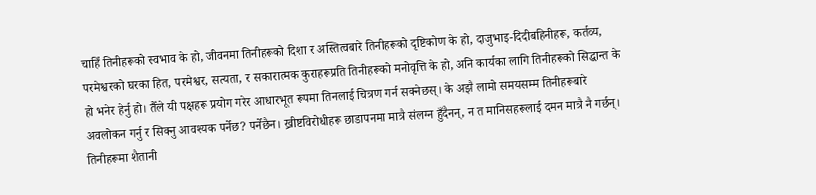चाहिँ तिनीहरूको स्वभाव के हो, जीवनमा तिनीहरूको दिशा र अस्तित्वबारे तिनीहरूको दृष्टिकोण के हो, दाजुभाइ-दिदीबहिनीहरू, कर्तव्य, परमेश्वरको घरका हित, परमेश्वर, सत्यता, र सकारात्मक कुराहरूप्रति तिनीहरूको मनोवृत्ति के हो, अनि कार्यका लागि तिनीहरूको सिद्धान्त के हो भनेर हेर्नु हो। तैँले यी पक्षहरू प्रयोग गरेर आधारभूत रूपमा तिनलाई चित्रण गर्न सक्नेछस्। के अझै लामो समयसम्म तिनीहरूबारे अवलोकन गर्नु र सिक्नु आवश्यक पर्नेछ? पर्नेछैन। ख्रीष्टविरोधीहरू छाडापनमा मात्रै संलग्न हुँदैनन्, न त मानिसहरूलाई दमन मात्रै नै गर्छन्। तिनीहरूमा शैतानी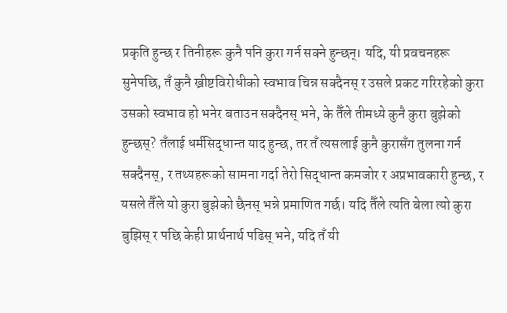प्रकृति हुन्छ र तिनीहरू कुनै पनि कुरा गर्न सक्ने हुन्छन्। यदि, यी प्रवचनहरू सुनेपछि, तँ कुनै ख्रीष्टविरोधीको स्वभाव चिन्न सक्दैनस् र उसले प्रकट गरिरहेको कुरा उसको स्वभाव हो भनेर बताउन सक्दैनस् भने, के तैँले तीमध्ये कुनै कुरा बुझेको हुन्छस्? तँलाई धर्मसिद्धान्त याद हुन्छ, तर तँ त्यसलाई कुनै कुरासँग तुलना गर्न सक्दैनस्, र तथ्यहरूको सामना गर्दा तेरो सिद्धान्त कमजोर र अप्रभावकारी हुन्छ, र यसले तैँले यो कुरा बुझेको छैनस् भन्ने प्रमाणित गर्छ। यदि तैँले त्यति बेला त्यो कुरा बुझिस् र पछि केही प्रार्थनार्थ पढिस् भने, यदि तँ यी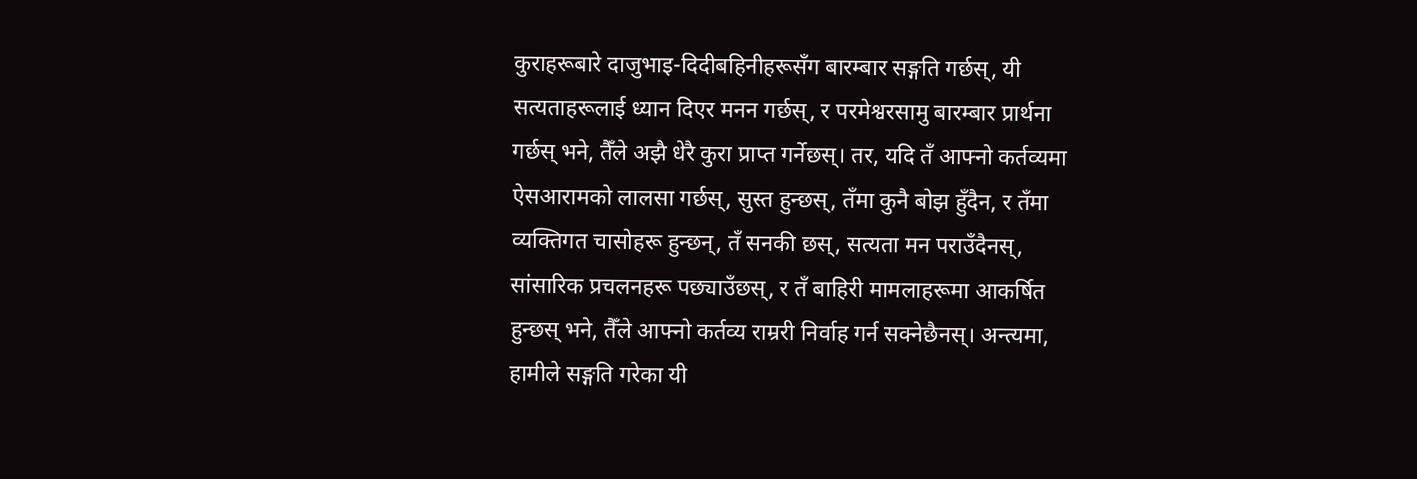कुराहरूबारे दाजुभाइ-दिदीबहिनीहरूसँग बारम्बार सङ्गति गर्छस्, यी सत्यताहरूलाई ध्यान दिएर मनन गर्छस्, र परमेश्वरसामु बारम्बार प्रार्थना गर्छस् भने, तैँले अझै धेरै कुरा प्राप्त गर्नेछस्। तर, यदि तँ आफ्नो कर्तव्यमा ऐसआरामको लालसा गर्छस्, सुस्त हुन्छस्, तँमा कुनै बोझ हुँदैन, र तँमा व्यक्तिगत चासोहरू हुन्छन्, तँ सनकी छस्, सत्यता मन पराउँदैनस्, सांसारिक प्रचलनहरू पछ्याउँछस्, र तँ बाहिरी मामलाहरूमा आकर्षित हुन्छस् भने, तैँले आफ्नो कर्तव्य राम्ररी निर्वाह गर्न सक्नेछैनस्। अन्त्यमा, हामीले सङ्गति गरेका यी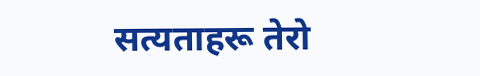सत्यताहरू तेरो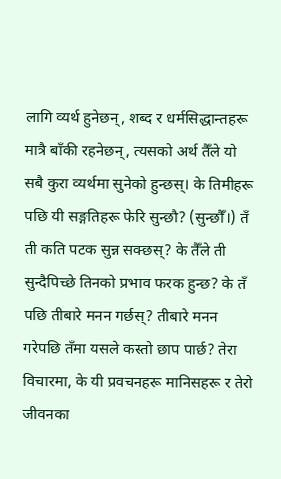लागि व्यर्थ हुनेछन्, शब्द र धर्मसिद्धान्तहरू मात्रै बाँकी रहनेछन्, त्यसको अर्थ तैँले यो सबै कुरा व्यर्थमा सुनेको हुन्छस्। के तिमीहरू पछि यी सङ्गतिहरू फेरि सुन्छौ? (सुन्छौँ।) तँ ती कति पटक सुन्न सक्छस्? के तैँले ती सुन्दैपिच्छे तिनको प्रभाव फरक हुन्छ? के तँ पछि तीबारे मनन गर्छस्? तीबारे मनन गरेपछि तँमा यसले कस्तो छाप पार्छ? तेरा विचारमा, के यी प्रवचनहरू मानिसहरू र तेरो जीवनका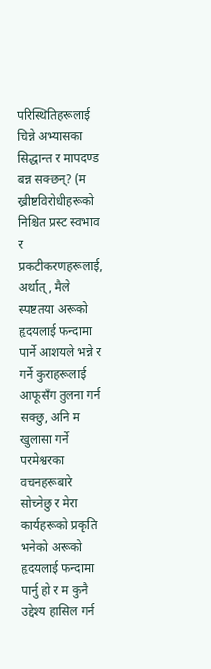परिस्थितिहरूलाई चिन्ने अभ्यासका सिद्धान्त र मापदण्ड बन्न सक्छन्? (म ख्रीष्टविरोधीहरूको निश्चित प्रस्ट स्वभाव र प्रकटीकरणहरूलाई, अर्थात्, मैले स्पष्टतया अरूको हृदयलाई फन्दामा पार्ने आशयले भन्ने र गर्ने कुराहरूलाई आफूसँग तुलना गर्न सक्छु, अनि म खुलासा गर्ने परमेश्वरका वचनहरूबारे सोच्नेछु र मेरा कार्यहरूको प्रकृति भनेको अरूको हृदयलाई फन्दामा पार्नु हो र म कुनै उद्देश्य हासिल गर्न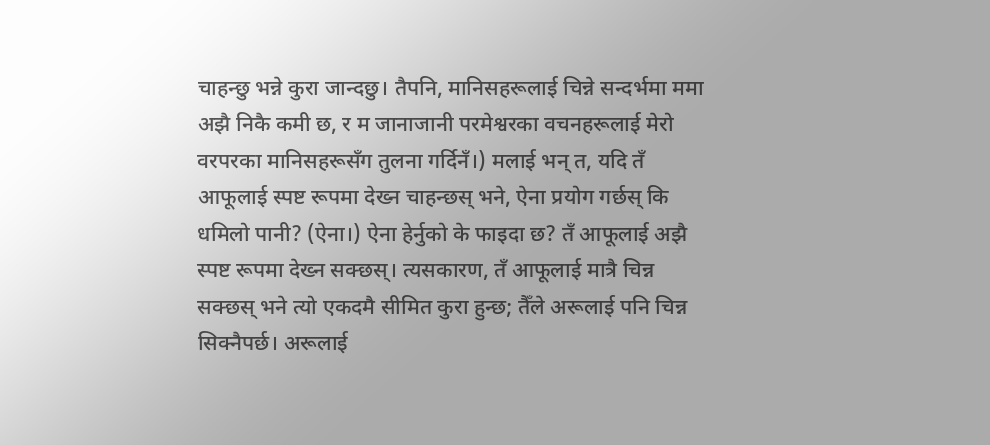चाहन्छु भन्ने कुरा जान्दछु। तैपनि, मानिसहरूलाई चिन्ने सन्दर्भमा ममा अझै निकै कमी छ, र म जानाजानी परमेश्वरका वचनहरूलाई मेरो वरपरका मानिसहरूसँग तुलना गर्दिनँ।) मलाई भन् त, यदि तँ आफूलाई स्पष्ट रूपमा देख्न चाहन्छस् भने, ऐना प्रयोग गर्छस् कि धमिलो पानी? (ऐना।) ऐना हेर्नुको के फाइदा छ? तँ आफूलाई अझै स्पष्ट रूपमा देख्न सक्छस्। त्यसकारण, तँ आफूलाई मात्रै चिन्न सक्छस् भने त्यो एकदमै सीमित कुरा हुन्छ; तैँले अरूलाई पनि चिन्न सिक्नैपर्छ। अरूलाई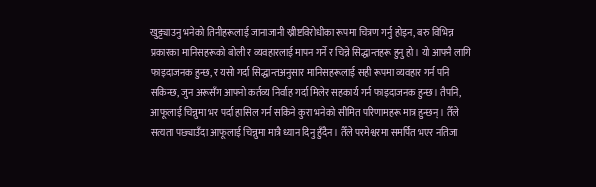खुट्ट्याउनु भनेको तिनीहरूलाई जानाजानी ख्रीष्टविरोधीका रूपमा चित्रण गर्नु होइन, बरु विभिन्न प्रकारका मानिसहरूको बोली र व्यवहारलाई मापन गर्ने र चिन्ने सिद्धान्तहरू हुनु हो। यो आफ्नै लागि फाइदाजनक हुन्छ, र यसो गर्दा सिद्धान्तअनुसार मानिसहरूलाई सही रूपमा व्यवहार गर्न पनि सकिन्छ, जुन अरूसँग आफ्नो कर्तव्य निर्वाह गर्दा मिलेर सहकार्य गर्न फाइदाजनक हुन्छ। तैपनि, आफूलाई चिन्नुमा भर पर्दा हासिल गर्न सकिने कुरा भनेको सीमित परिणामहरू मात्र हुन्छन्। तैँले सत्यता पछ्याउँदा आफूलाई चिन्नुमा मात्रै ध्यान दिनु हुँदैन। तैँले परमेश्वरमा समर्पित भएर नतिजा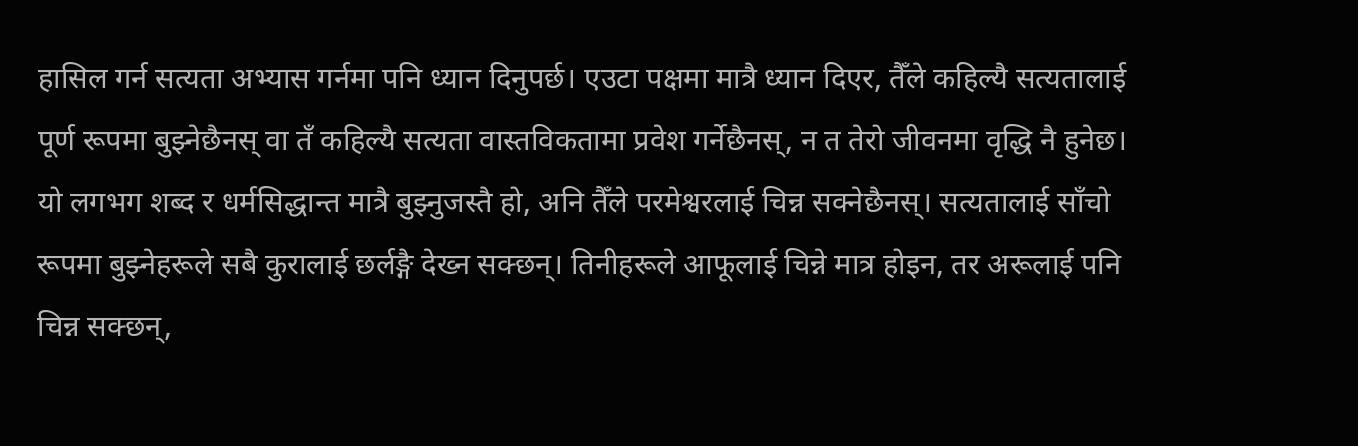हासिल गर्न सत्यता अभ्यास गर्नमा पनि ध्यान दिनुपर्छ। एउटा पक्षमा मात्रै ध्यान दिएर, तैँले कहिल्यै सत्यतालाई पूर्ण रूपमा बुझ्नेछैनस् वा तँ कहिल्यै सत्यता वास्तविकतामा प्रवेश गर्नेछैनस्, न त तेरो जीवनमा वृद्धि नै हुनेछ। यो लगभग शब्द र धर्मसिद्धान्त मात्रै बुझ्नुजस्तै हो, अनि तैँले परमेश्वरलाई चिन्न सक्नेछैनस्। सत्यतालाई साँचो रूपमा बुझ्नेहरूले सबै कुरालाई छर्लङ्गै देख्न सक्छन्। तिनीहरूले आफूलाई चिन्ने मात्र होइन, तर अरूलाई पनि चिन्न सक्छन्,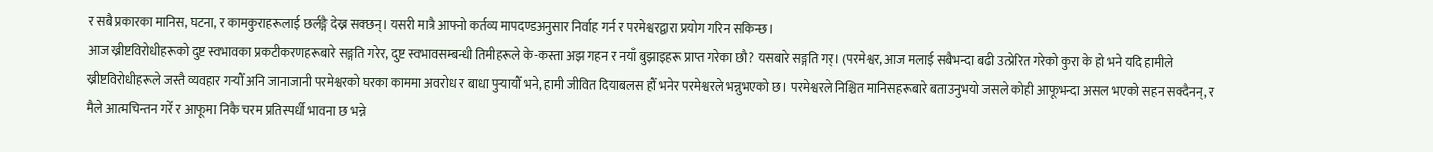र सबै प्रकारका मानिस, घटना, र कामकुराहरूलाई छर्लङ्गै देख्न सक्छन्। यसरी मात्रै आफ्नो कर्तव्य मापदण्डअनुसार निर्वाह गर्न र परमेश्वरद्वारा प्रयोग गरिन सकिन्छ।
आज ख्रीष्टविरोधीहरूको दुष्ट स्वभावका प्रकटीकरणहरूबारे सङ्गति गरेर, दुष्ट स्वभावसम्बन्धी तिमीहरूले के-कस्ता अझ गहन र नयाँ बुझाइहरू प्राप्त गरेका छौ? यसबारे सङ्गति गर्। (परमेश्वर, आज मलाई सबैभन्दा बढी उत्प्रेरित गरेको कुरा के हो भने यदि हामीले ख्रीष्टविरोधीहरूले जस्तै व्यवहार गऱ्यौँ अनि जानाजानी परमेश्वरको घरका काममा अवरोध र बाधा पुऱ्यायौँ भने, हामी जीवित दियाबलस हौँ भनेर परमेश्वरले भन्नुभएको छ। परमेश्वरले निश्चित मानिसहरूबारे बताउनुभयो जसले कोही आफूभन्दा असल भएको सहन सक्दैनन्, र मैले आत्मचिन्तन गरेँ र आफूमा निकै चरम प्रतिस्पर्धी भावना छ भन्ने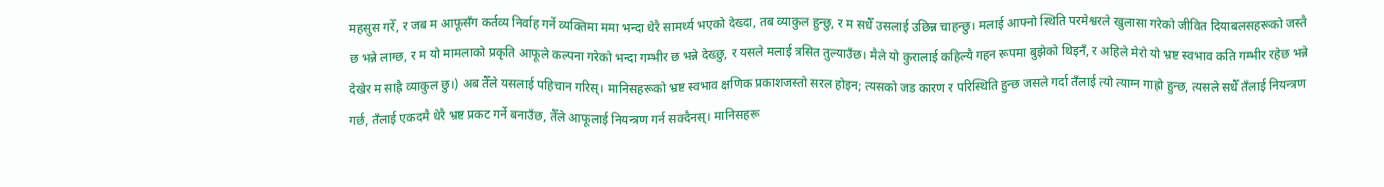महसुस गरेँ, र जब म आफूसँग कर्तव्य निर्वाह गर्ने व्यक्तिमा ममा भन्दा धेरै सामर्थ्य भएको देख्दा, तब व्याकुल हुन्छु, र म सधैँ उसलाई उछिन्न चाहन्छु। मलाई आफ्नो स्थिति परमेश्वरले खुलासा गरेको जीवित दियाबलसहरूको जस्तै छ भन्ने लाग्छ, र म यो मामलाको प्रकृति आफूले कल्पना गरेको भन्दा गम्भीर छ भन्ने देख्छु, र यसले मलाई त्रसित तुल्याउँछ। मैले यो कुरालाई कहिल्यै गहन रूपमा बुझेको थिइनँ, र अहिले मेरो यो भ्रष्ट स्वभाव कति गम्भीर रहेछ भन्ने देखेर म साह्रै व्याकुल छु।) अब तैँले यसलाई पहिचान गरिस्। मानिसहरूको भ्रष्ट स्वभाव क्षणिक प्रकाशजस्तो सरल होइन; त्यसको जड कारण र परिस्थिति हुन्छ जसले गर्दा तँलाई त्यो त्याग्न गाह्रो हुन्छ, त्यसले सधैँ तँलाई नियन्त्रण गर्छ, तँलाई एकदमै धेरै भ्रष्ट प्रकट गर्ने बनाउँछ, तैँले आफूलाई नियन्त्रण गर्न सक्दैनस्। मानिसहरू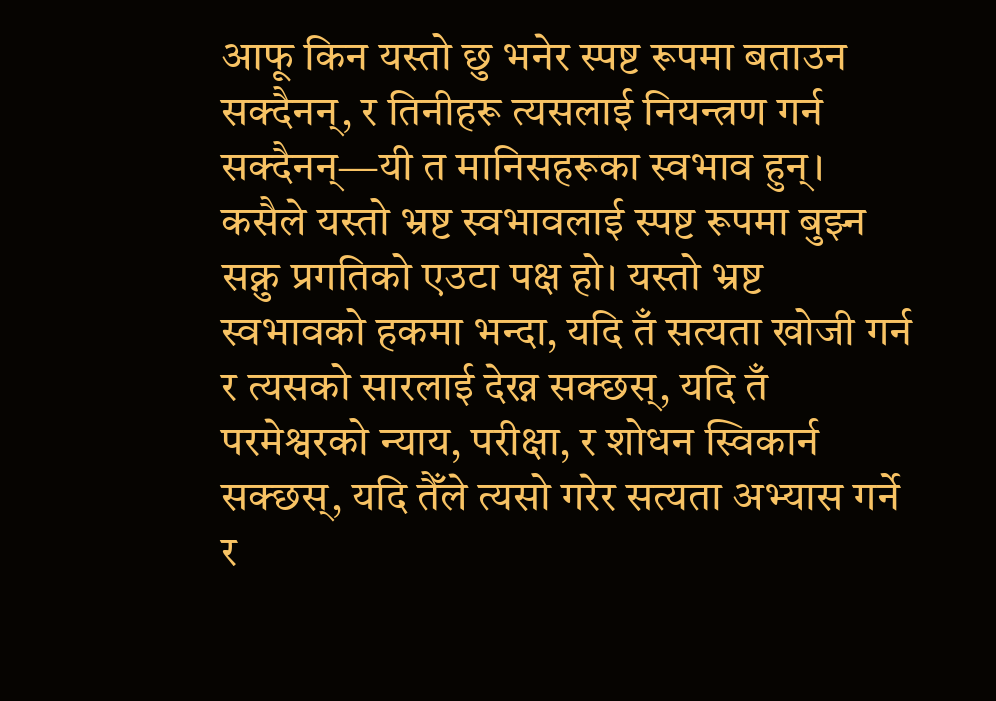आफू किन यस्तो छु भनेर स्पष्ट रूपमा बताउन सक्दैनन्, र तिनीहरू त्यसलाई नियन्त्रण गर्न सक्दैनन्—यी त मानिसहरूका स्वभाव हुन्। कसैले यस्तो भ्रष्ट स्वभावलाई स्पष्ट रूपमा बुझ्न सक्नु प्रगतिको एउटा पक्ष हो। यस्तो भ्रष्ट स्वभावको हकमा भन्दा, यदि तँ सत्यता खोजी गर्न र त्यसको सारलाई देख्न सक्छस्, यदि तँ परमेश्वरको न्याय, परीक्षा, र शोधन स्विकार्न सक्छस्, यदि तैँले त्यसो गरेर सत्यता अभ्यास गर्ने र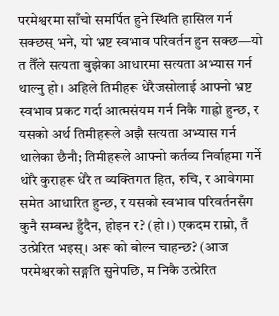परमेश्वरमा साँचो समर्पित हुने स्थिति हासिल गर्न सक्छस् भने, यो भ्रष्ट स्वभाव परिवर्तन हुन सक्छ—यो त तैँले सत्यता बुझेका आधारमा सत्यता अभ्यास गर्न थाल्नु हो। अहिले तिमीहरू धेरैजसोलाई आफ्नो भ्रष्ट स्वभाव प्रकट गर्दा आत्मसंयम गर्न निकै गाह्रो हुन्छ, र यसको अर्थ तिमीहरूले अझै सत्यता अभ्यास गर्न थालेका छैनौ; तिमीहरूले आफ्नो कर्तव्य निर्वाहमा गर्ने थोरै कुराहरू धेरै त व्यक्तिगत हित, रुचि, र आवेगमा समेत आधारित हुन्छ, र यसको स्वभाव परिवर्तनसँग कुनै सम्बन्ध हुँदैन, होइन र? (हो।) एकदम राम्रो, तँ उत्प्रेरित भइस्। अरू को बोल्न चाहन्छ? (आज परमेश्वरको सङ्गति सुनेपछि, म निकै उत्प्रेरित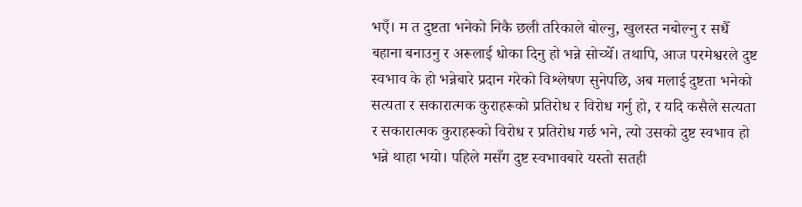भएँ। म त दुष्टता भनेको निकै छली तरिकाले बोल्नु, खुलस्त नबोल्नु र सधैँ बहाना बनाउनु र अरूलाई धोका दिनु हो भन्ने सोच्थेँ। तथापि, आज परमेश्वरले दुष्ट स्वभाव के हो भन्नेबारे प्रदान गरेको विश्लेषण सुनेपछि, अब मलाई दुष्टता भनेको सत्यता र सकारात्मक कुराहरूको प्रतिरोध र विरोध गर्नु हो, र यदि कसैले सत्यता र सकारात्मक कुराहरूको विरोध र प्रतिरोध गर्छ भने, त्यो उसको दुष्ट स्वभाव हो भन्ने थाहा भयो। पहिले मसँग दुष्ट स्वभावबारे यस्तो सतही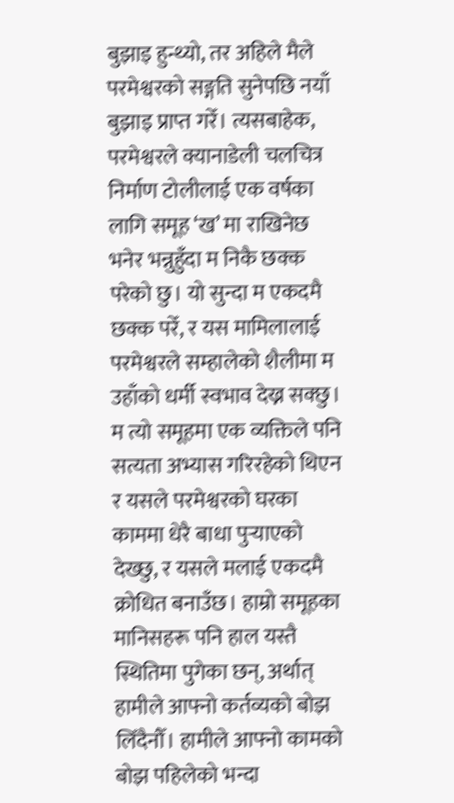बुझाइ हुन्थ्यो, तर अहिले मैले परमेश्वरको सङ्गति सुनेपछि नयाँ बुझाइ प्राप्त गरेँ। त्यसबाहेक, परमेश्वरले क्यानाडेली चलचित्र निर्माण टोलीलाई एक वर्षका लागि समूह ‘ख’ मा राखिनेछ भनेर भन्नुहुँदा म निकै छक्क परेको छु। यो सुन्दा म एकदमै छक्क परेँ, र यस मामिलालाई परमेश्वरले सम्हालेको शैलीमा म उहाँको धर्मी स्वभाव देख्न सक्छु। म त्यो समूहमा एक व्यक्तिले पनि सत्यता अभ्यास गरिरहेको थिएन र यसले परमेश्वरको घरका काममा धेरै बाधा पुऱ्याएको देख्छु, र यसले मलाई एकदमै क्रोधित बनाउँछ। हाम्रो समूहका मानिसहरू पनि हाल यस्तै स्थितिमा पुगेका छन्, अर्थात् हामीले आफ्नो कर्तव्यको बोझ लिँदैनौँ। हामीले आफ्नो कामको बोझ पहिलेको भन्दा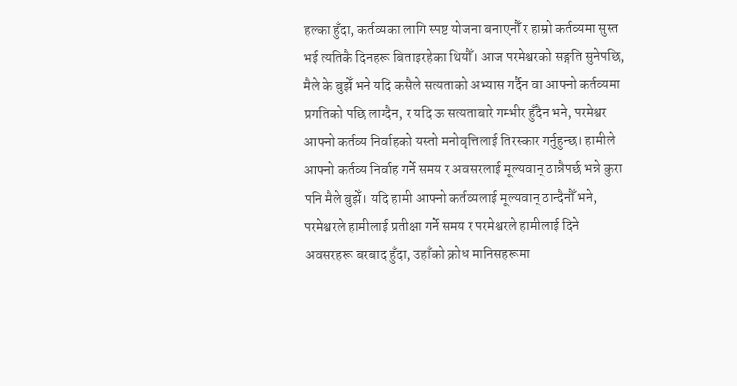हल्का हुँदा, कर्तव्यका लागि स्पष्ट योजना बनाएनौँ र हाम्रो कर्तव्यमा सुस्त भई त्यतिकै दिनहरू बिताइरहेका थियौँ। आज परमेश्वरको सङ्गति सुनेपछि, मैले के बुझेँ भने यदि कसैले सत्यताको अभ्यास गर्दैन वा आफ्नो कर्तव्यमा प्रगतिको पछि लाग्दैन, र यदि ऊ सत्यताबारे गम्भीर हुँदैन भने, परमेश्वर आफ्नो कर्तव्य निर्वाहको यस्तो मनोवृत्तिलाई तिरस्कार गर्नुहुन्छ। हामीले आफ्नो कर्तव्य निर्वाह गर्ने समय र अवसरलाई मूल्यवान् ठान्नैपर्छ भन्ने कुरा पनि मैले बुझेँ। यदि हामी आफ्नो कर्तव्यलाई मूल्यवान् ठान्दैनौँ भने, परमेश्वरले हामीलाई प्रतीक्षा गर्ने समय र परमेश्वरले हामीलाई दिने अवसरहरू बरबाद हुँदा, उहाँको क्रोध मानिसहरूमा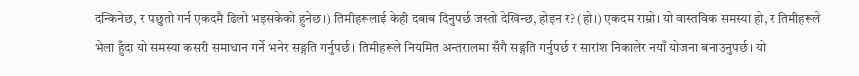दन्किनेछ, र पछुतो गर्न एकदमै ढिलो भइसकेको हुनेछ।) तिमीहरूलाई केही दबाब दिनुपर्छ जस्तो देखिन्छ, होइन र? (हो।) एकदम राम्रो। यो वास्तविक समस्या हो, र तिमीहरूले भेला हुँदा यो समस्या कसरी समाधान गर्ने भनेर सङ्गति गर्नुपर्छ। तिमीहरूले नियमित अन्तरालमा सँगै सङ्गति गर्नुपर्छ र सारांश निकालेर नयाँ योजना बनाउनुपर्छ। यो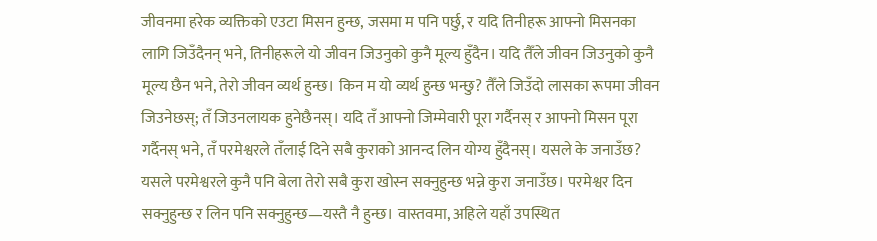जीवनमा हरेक व्यक्तिको एउटा मिसन हुन्छ, जसमा म पनि पर्छु, र यदि तिनीहरू आफ्नो मिसनका लागि जिउँदैनन् भने, तिनीहरूले यो जीवन जिउनुको कुनै मूल्य हुँदैन। यदि तैँले जीवन जिउनुको कुनै मूल्य छैन भने, तेरो जीवन व्यर्थ हुन्छ। किन म यो व्यर्थ हुन्छ भन्छु? तैँले जिउँदो लासका रूपमा जीवन जिउनेछस्; तँ जिउनलायक हुनेछैनस्। यदि तँ आफ्नो जिम्मेवारी पूरा गर्दैनस् र आफ्नो मिसन पूरा गर्दैनस् भने, तँ परमेश्वरले तँलाई दिने सबै कुराको आनन्द लिन योग्य हुँदैनस्। यसले के जनाउँछ? यसले परमेश्वरले कुनै पनि बेला तेरो सबै कुरा खोस्न सक्नुहुन्छ भन्ने कुरा जनाउँछ। परमेश्वर दिन सक्नुहुन्छ र लिन पनि सक्नुहुन्छ—यस्तै नै हुन्छ। वास्तवमा, अहिले यहाँ उपस्थित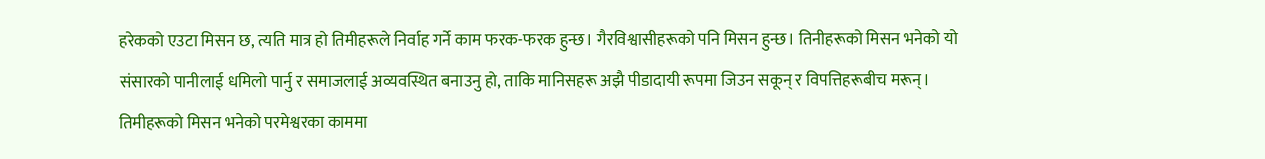हरेकको एउटा मिसन छ, त्यति मात्र हो तिमीहरूले निर्वाह गर्ने काम फरक-फरक हुन्छ। गैरविश्वासीहरूको पनि मिसन हुन्छ। तिनीहरूको मिसन भनेको यो संसारको पानीलाई धमिलो पार्नु र समाजलाई अव्यवस्थित बनाउनु हो, ताकि मानिसहरू अझै पीडादायी रूपमा जिउन सकून् र विपत्तिहरूबीच मरून्। तिमीहरूको मिसन भनेको परमेश्वरका काममा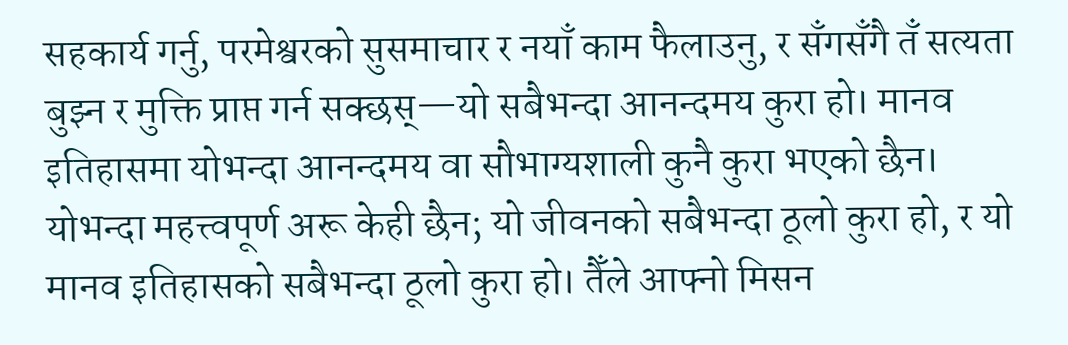सहकार्य गर्नु, परमेश्वरको सुसमाचार र नयाँ काम फैलाउनु, र सँगसँगै तँ सत्यता बुझ्न र मुक्ति प्राप्त गर्न सक्छस्—यो सबैभन्दा आनन्दमय कुरा हो। मानव इतिहासमा योभन्दा आनन्दमय वा सौभाग्यशाली कुनै कुरा भएको छैन। योभन्दा महत्त्वपूर्ण अरू केही छैन; यो जीवनको सबैभन्दा ठूलो कुरा हो, र यो मानव इतिहासको सबैभन्दा ठूलो कुरा हो। तैँले आफ्नो मिसन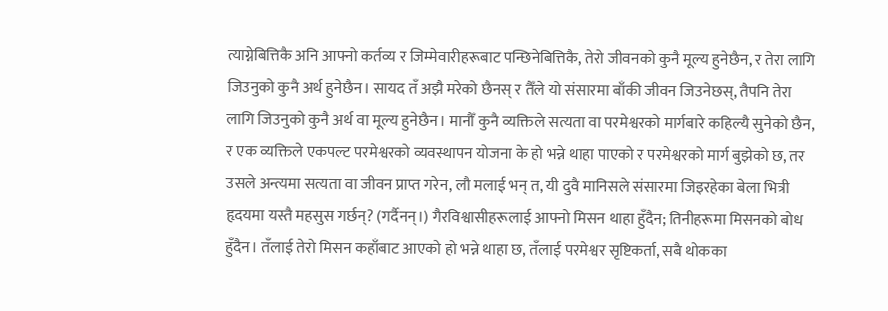त्याग्नेबित्तिकै अनि आफ्नो कर्तव्य र जिम्मेवारीहरूबाट पन्छिनेबित्तिकै, तेरो जीवनको कुनै मूल्य हुनेछैन, र तेरा लागि जिउनुको कुनै अर्थ हुनेछैन। सायद तँ अझै मरेको छैनस् र तैँले यो संसारमा बाँकी जीवन जिउनेछस्, तैपनि तेरा लागि जिउनुको कुनै अर्थ वा मूल्य हुनेछैन। मानौँ कुनै व्यक्तिले सत्यता वा परमेश्वरको मार्गबारे कहिल्यै सुनेको छैन, र एक व्यक्तिले एकपल्ट परमेश्वरको व्यवस्थापन योजना के हो भन्ने थाहा पाएको र परमेश्वरको मार्ग बुझेको छ, तर उसले अन्त्यमा सत्यता वा जीवन प्राप्त गरेन, लौ मलाई भन् त, यी दुवै मानिसले संसारमा जिइरहेका बेला भित्री हृदयमा यस्तै महसुस गर्छन्? (गर्दैनन्।) गैरविश्वासीहरूलाई आफ्नो मिसन थाहा हुँदैन; तिनीहरूमा मिसनको बोध हुँदैन। तँलाई तेरो मिसन कहाँबाट आएको हो भन्ने थाहा छ, तँलाई परमेश्वर सृष्टिकर्ता, सबै थोकका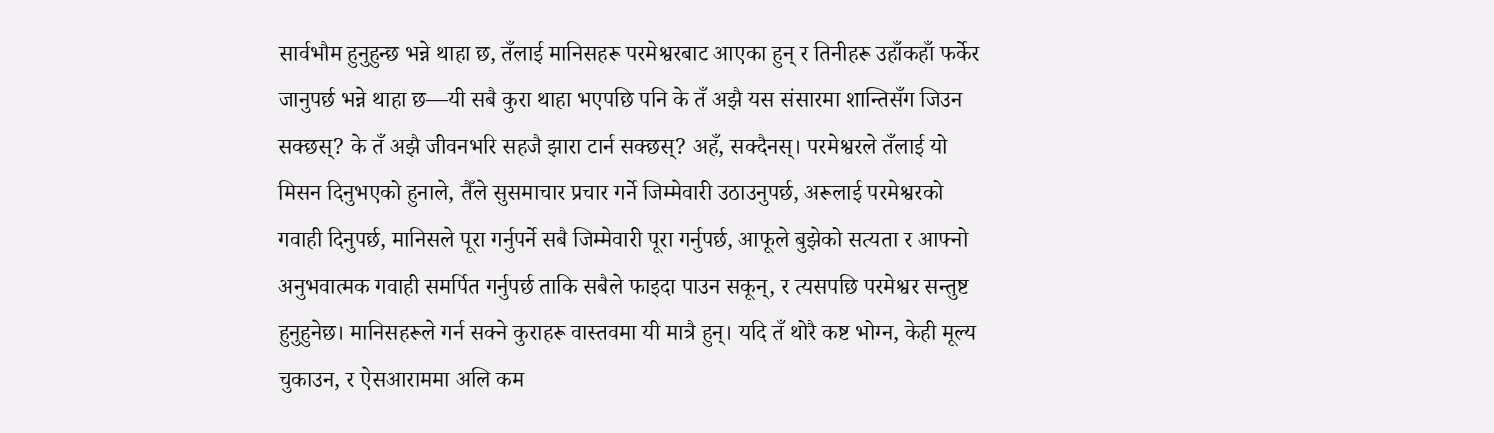सार्वभौम हुनुहुन्छ भन्ने थाहा छ, तँलाई मानिसहरू परमेश्वरबाट आएका हुन् र तिनीहरू उहाँकहाँ फर्केर जानुपर्छ भन्ने थाहा छ—यी सबै कुरा थाहा भएपछि पनि के तँ अझै यस संसारमा शान्तिसँग जिउन सक्छस्? के तँ अझै जीवनभरि सहजै झारा टार्न सक्छस्? अहँ, सक्दैनस्। परमेश्वरले तँलाई यो मिसन दिनुभएको हुनाले, तैँले सुसमाचार प्रचार गर्ने जिम्मेवारी उठाउनुपर्छ, अरूलाई परमेश्वरको गवाही दिनुपर्छ, मानिसले पूरा गर्नुपर्ने सबै जिम्मेवारी पूरा गर्नुपर्छ, आफूले बुझेको सत्यता र आफ्नो अनुभवात्मक गवाही समर्पित गर्नुपर्छ ताकि सबैले फाइदा पाउन सकून्, र त्यसपछि परमेश्वर सन्तुष्ट हुनुहुनेछ। मानिसहरूले गर्न सक्ने कुराहरू वास्तवमा यी मात्रै हुन्। यदि तँ थोरै कष्ट भोग्न, केही मूल्य चुकाउन, र ऐसआराममा अलि कम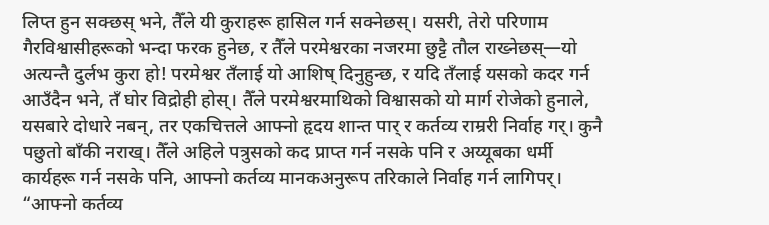लिप्त हुन सक्छस् भने, तैँले यी कुराहरू हासिल गर्न सक्नेछस्। यसरी, तेरो परिणाम गैरविश्वासीहरूको भन्दा फरक हुनेछ, र तैँले परमेश्वरका नजरमा छुट्टै तौल राख्नेछस्—यो अत्यन्तै दुर्लभ कुरा हो! परमेश्वर तँलाई यो आशिष् दिनुहुन्छ, र यदि तँलाई यसको कदर गर्न आउँदैन भने, तँ घोर विद्रोही होस्। तैँले परमेश्वरमाथिको विश्वासको यो मार्ग रोजेको हुनाले, यसबारे दोधारे नबन्, तर एकचित्तले आफ्नो हृदय शान्त पार् र कर्तव्य राम्ररी निर्वाह गर्। कुनै पछुतो बाँकी नराख्। तैँले अहिले पत्रुसको कद प्राप्त गर्न नसके पनि र अय्यूबका धर्मी कार्यहरू गर्न नसके पनि, आफ्नो कर्तव्य मानकअनुरूप तरिकाले निर्वाह गर्न लागिपर्। “आफ्नो कर्तव्य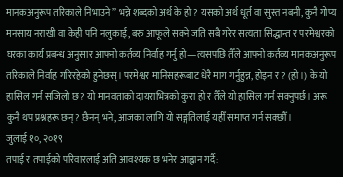मानकअनुरूप तरिकाले निभाउने” भन्ने शब्दको अर्थ के हो? यसको अर्थ धूर्त वा सुस्त नबनी, कुनै गोप्य मनसाय नराखी वा केही पनि नलुकाई, बरु आफूले सक्ने जति सबै गरेर सत्यता सिद्धान्त र परमेश्वरको घरका कार्य प्रबन्ध अनुसार आफ्नो कर्तव्य निर्वाह गर्नु हो—त्यसपछि तैँले आफ्नो कर्तव्य मानकअनुरूप तरिकाले निर्वाह गरिरहेको हुनेछस्। परमेश्वर मानिसहरूबाट धेरै माग गर्नुहुन्न, होइन र? (हो।) के यो हासिल गर्न सजिलो छ? यो मानवताको दायराभित्रको कुरा हो र तैँले यो हासिल गर्न सक्नुपर्छ। अरू कुनै थप प्रश्नहरू छन्? छैनन् भने, आजका लागि यो सङ्गतिलाई यहीँ समाप्त गर्न सक्छौँ।
जुलाई १०, २०१९
तपाई र तपाईको परिवारलाई अति आवश्यक छ भनेर आह्वान गर्दै: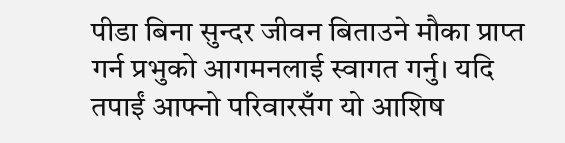पीडा बिना सुन्दर जीवन बिताउने मौका प्राप्त गर्न प्रभुको आगमनलाई स्वागत गर्नु। यदि तपाईं आफ्नो परिवारसँग यो आशिष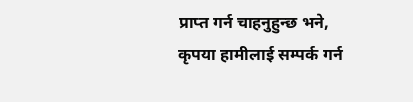प्राप्त गर्न चाहनुहुन्छ भने, कृपया हामीलाई सम्पर्क गर्न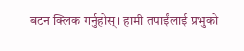बटन क्लिक गर्नुहोस्। हामी तपाईंलाई प्रभुको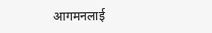आगमनलाई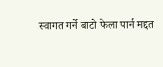स्वागत गर्ने बाटो फेला पार्न मद्दत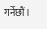गर्नेछौं।